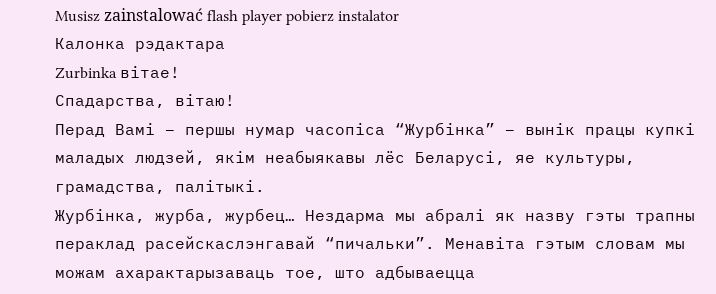Musisz zainstalować flash player pobierz instalator
Калонка рэдактара
Zurbinka вітае!
Спадарства, вітаю!
Перад Вамі – першы нумар часопіса “Журбінка” – вынік працы купкі маладых людзей, якім неабыякавы лёс Беларусі, яе культуры, грамадства, палітыкі.
Журбінка, журба, журбец… Нездарма мы абралі як назву гэты трапны пераклад расейскаслэнгавай “пичальки”. Менавіта гэтым словам мы можам ахарактарызаваць тое, што адбываецца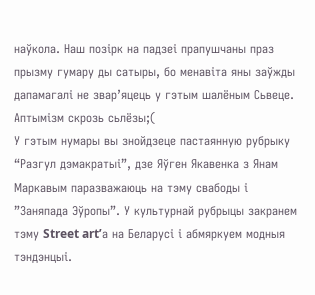наўкола. Наш позірк на падзеі прапушчаны праз прызму гумару ды сатыры, бо менавіта яны заўжды дапамагалі не звар’яцець у гэтым шалёным Сьвеце.
Аптымізм скрозь сьлёзы;(
У гэтым нумары вы знойдзеце пастаянную рубрыку “Разгул дэмакратыі”, дзе Яўген Якавенка з Янам Маркавым паразважаюць на тэму свабоды і ”Заняпада Эўропы”. У культурнай рубрыцы закранем тэму Street art’а на Беларусі і абмяркуем модныя тэндэнцыі.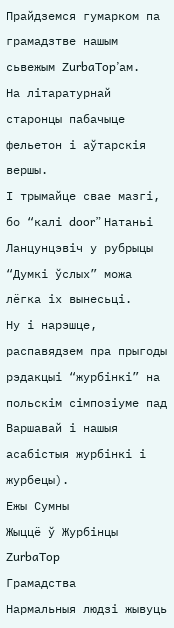Прайдземся гумарком па грамадзтве нашым сьвежым ZurbaTop’ам.
На літаратурнай старонцы пабачыце фельетон і аўтарскія вершы.
І трымайце свае мазгі, бо “калі door” Натаньі Ланцунцэвіч у рубрыцы “Думкі ўслых” можа лёгка іх вынесьці.
Ну і нарэшце, распавядзем пра прыгоды рэдакцыі “журбінкі” на польскім сімпозіуме пад Варшавай і нашыя асабістыя журбінкі і журбецы).
Ежы Сумны
Жыццё ў Журбінцы
ZurbaTop
Грамадства
Нармальныя людзі жывуць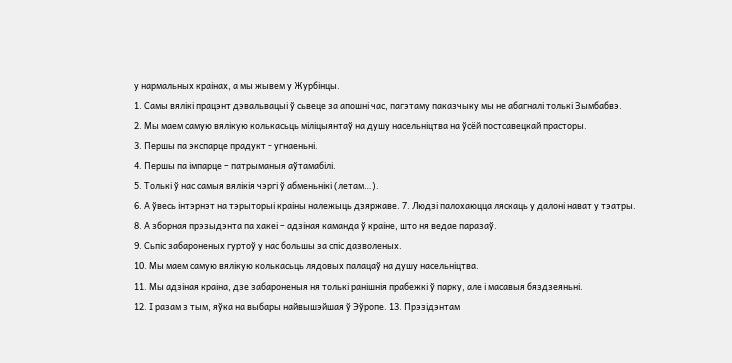у нармальных краінах, а мы жывем у Журбінцы.
1. Самы вялікі працэнт дэвальвацыі ў сьвеце за апошні час, пагэтаму паказчыку мы не абагналі толькі Зымбабвэ.
2. Мы маем самую вялікую колькасьць міліцыянтаў на душу насельніцтва на ўсёй постсавецкай прасторы.
3. Першы па экспарце прадукт - угнаеньні.
4. Першы па імпарце – патрыманыя аўтамабілі.
5. Толькі ў нас самыя вялікія чэргі ў абменьнікі (летам…).
6. А ўвесь інтэрнэт на тэрыторыі краіны належыць дзяржаве. 7. Людзі палохаюцца ляскаць у далоні нават у тэатры.
8. А зборная прэзыдэнта па хакеі – адзіная каманда ў краіне, што ня ведае паразаў.
9. Сьпіс забароненых гуртоў у нас большы за спіс дазволеных.
10. Мы маем самую вялікую колькасьць лядовых палацаў на душу насельніцтва.
11. Мы адзіная краіна, дзе забароненыя ня толькі ранішнія прабежкі ў парку, але і масавыя бяздзеяньні.
12. І разам з тым, яўка на выбары найвышэйшая ў Эўропе. 13. Прэзідэнтам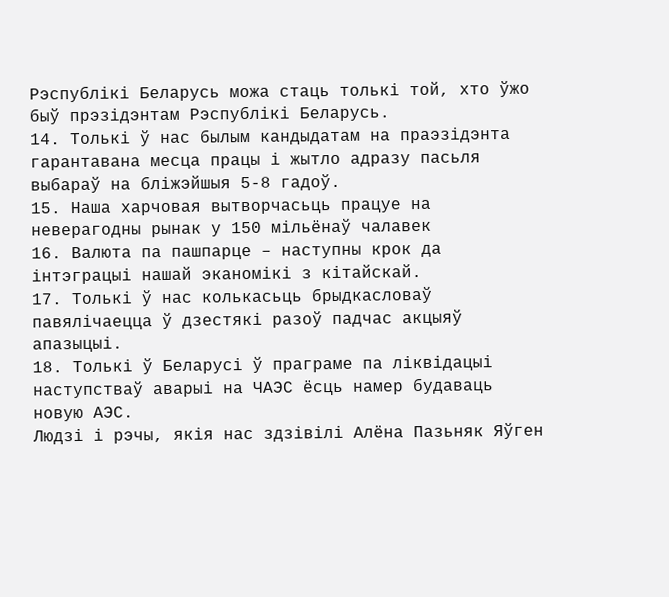Рэспублікі Беларусь можа стаць толькі той, хто ўжо быў прэзідэнтам Рэспублікі Беларусь.
14. Толькі ў нас былым кандыдатам на праэзідэнта гарантавана месца працы і жытло адразу пасьля выбараў на бліжэйшыя 5-8 гадоў.
15. Наша харчовая вытворчасьць працуе на неверагодны рынак у 150 мільёнаў чалавек
16. Валюта па пашпарце – наступны крок да інтэграцыі нашай эканомікі з кітайскай.
17. Толькі ў нас колькасьць брыдкасловаў павялічаецца ў дзестякі разоў падчас акцыяў апазыцыі.
18. Толькі ў Беларусі ў праграме па ліквідацыі наступстваў аварыі на ЧАЭС ёсць намер будаваць новую АЭС.
Людзі і рэчы, якія нас здзівілі Алёна Пазьняк Яўген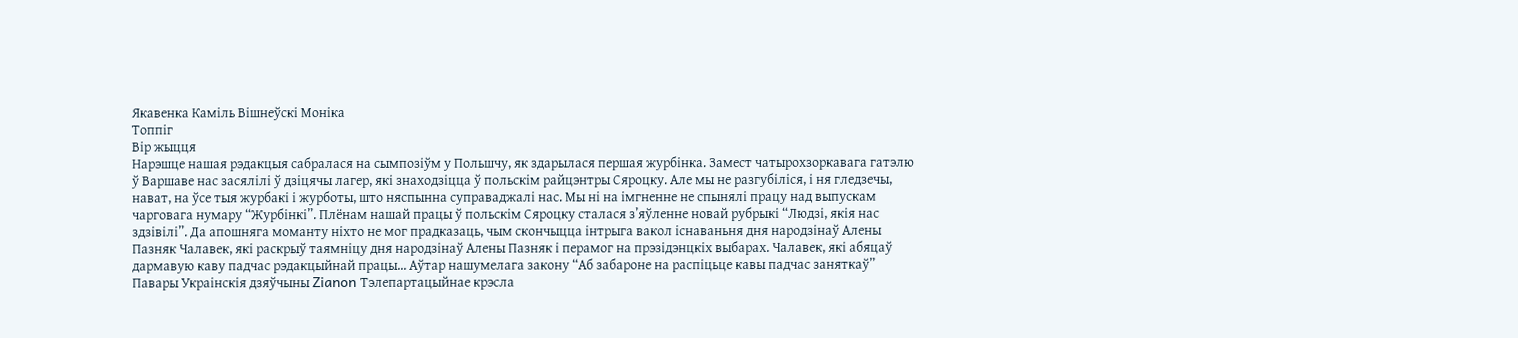Якавенка Каміль Вішнеўскі Моніка
Топпіг
Вір жыцця
Нарэшце нашая рэдакцыя сабралася на сымпозіўм у Польшчу, як здарылася першая журбінка. Замест чатырохзоркавага гатэлю ў Варшаве нас засялілі ў дзіцячы лагер, які знаходзіцца ў польскім райцэнтры Сяроцку. Але мы не разгубіліся, і ня гледзечы, нават, на ўсе тыя журбакі і журботы, што няспынна суправаджалі нас. Мы ні на імгненне не спынялі працу над выпускам чарговага нумару “Журбінкі”. Плёнам нашай працы ў польскім Сяроцку сталася з’яўленне новай рубрыкі “Людзі, якія нас здзівілі”. Да апошняга моманту ніхто не мог прадказаць, чым скончыцца інтрыга вакол існаваньня дня народзінаў Алены Пазняк Чалавек, які раскрыў таямніцу дня народзінаў Алены Пазняк і перамог на прэзідэнцкіх выбарах. Чалавек, які абяцаў дармавую каву падчас рэдакцыйнай працы... Аўтар нашумелага закону “Аб забароне на распіцьце кавы падчас заняткаў”
Павары Украінскія дзяўчыны Zianon Тэлепартацыйнае крэсла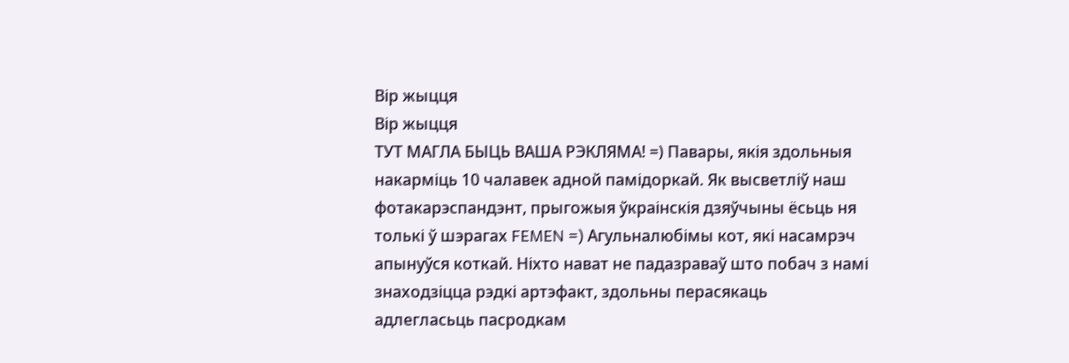Вір жыцця
Вір жыцця
ТУТ МАГЛА БЫЦЬ ВАША РЭКЛЯМА! =) Павары, якія здольныя накарміць 10 чалавек адной памідоркай. Як высветліў наш фотакарэспандэнт, прыгожыя ўкраінскія дзяўчыны ёсьць ня толькі ў шэрагах FEMEN =) Агульналюбімы кот, які насамрэч апынуўся коткай. Ніхто нават не падазраваў што побач з намі знаходзіцца рэдкі артэфакт, здольны перасякаць адлегласьць пасродкам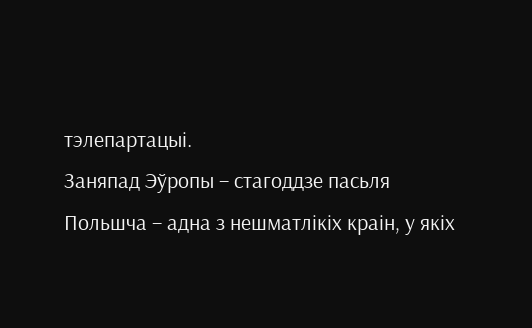тэлепартацыі.
Заняпад Эўропы – стагоддзе пасьля
Польшча – адна з нешматлікіх краін, у якіх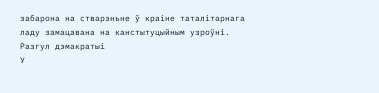забарона на стварэньне ў краіне таталітарнага ладу замацавана на канстытуцыйным узроўні.
Разгул дэмакратыі
У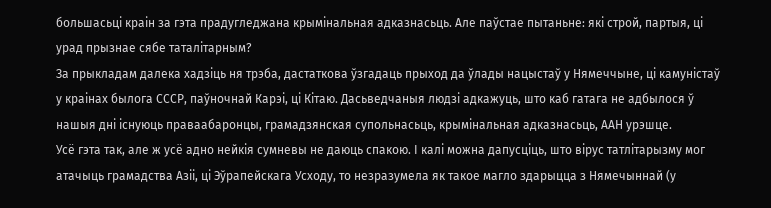большасьці краін за гэта прадугледжана крымінальная адказнасьць. Але паўстае пытаньне: які строй, партыя, ці урад прызнае сябе таталітарным?
За прыкладам далека хадзіць ня трэба, дастаткова ўзгадаць прыход да ўлады нацыстаў у Нямеччыне, ці камуністаў у краінах былога СССР, паўночнай Карэі, ці Кітаю. Дасьведчаныя людзі адкажуць, што каб гатага не адбылося ў нашыя дні існуюць праваабаронцы, грамадзянская супольнасьць, крымінальная адказнасьць, ААН урэшце.
Усё гэта так, але ж усё адно нейкія сумневы не даюць спакою. І калі можна дапусціць, што вірус татлітарызму мог атачыць грамадства Азіі, ці Эўрапейскага Усходу, то незразумела як такое магло здарыцца з Нямечыннай (у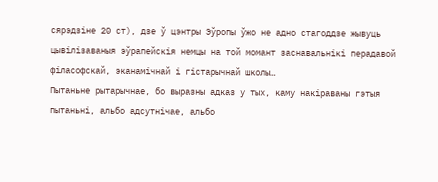сярэдзіне 20 ст), дзе ў цэнтры Эўропы ўжо не адно стагоддзе жывуць цывілізаваныя эўрапейскія немцы на той момант заснавальнікі перадавой філасофскай, эканамічнай і гістарычнай школы…
Пытаньне рытарычнае, бо выразны адказ у тых, каму накіраваны гэтыя пытаньні, альбо адсутнічае, альбо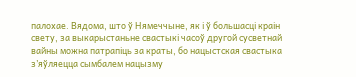палохае. Вядома, што ў Нямеччыне, як і ў большасці краін свету, за выкарыстаньне свастыкі часоў другой сусветнай вайны можна патрапіць за краты, бо нацыстская свастыка з’яўляецца сымбалем нацызму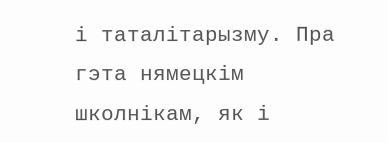і таталітарызму. Пра гэта нямецкім школнікам, як і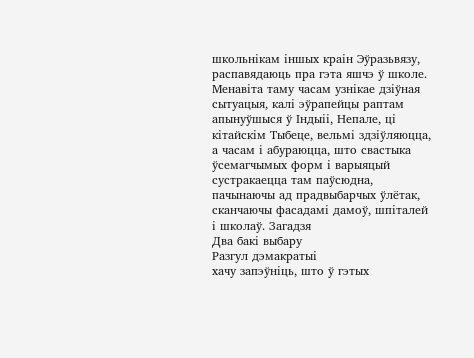школьнікам іншых краін Эўразьвязу, распавядаюць пра гэта яшчэ ў школе. Менавіта таму часам узнікае дзіўная сытуацыя, калі эўрапейцы раптам апынуўшыся ў Індыіі, Непале, ці кітайскім Тыбеце, вельмі здзіўляюцца, а часам і абураюцца, што свастыка ўсемагчымых форм і варыяцый сустракаецца там паўсюдна, пачынаючы ад прадвыбарчых ўлётак, сканчаючы фасадамі дамоў, шпіталей і школаў. Загадзя
Два бакі выбару
Разгул дэмакратыі
хачу запэўніць, што ў гэтых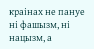краінах не пануе ні фашызм, ні нацызм, а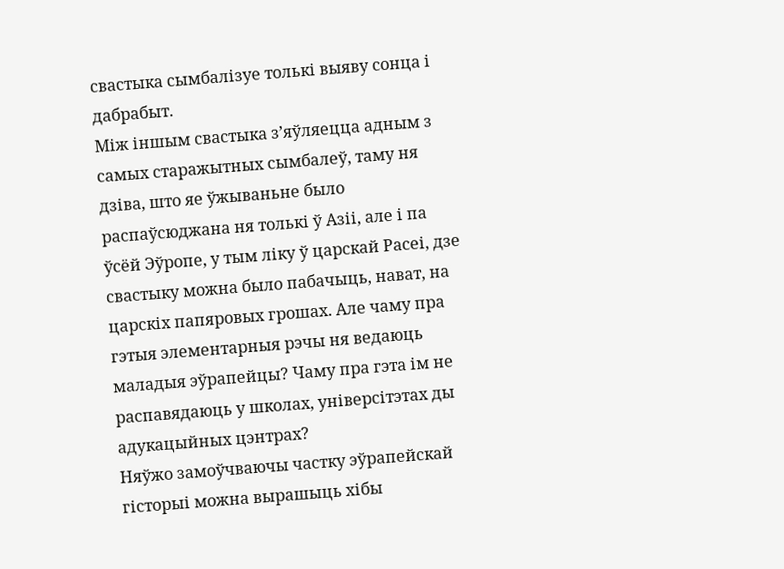свастыка сымбалізуе толькі выяву сонца і дабрабыт.
Між іншым свастыка з’яўляецца адным з самых старажытных сымбалеў, таму ня дзіва, што яе ўжываньне было распаўсюджана ня толькі ў Азіі, але і па ўсёй Эўропе, у тым ліку ў царскай Расеі, дзе свастыку можна было пабачыць, нават, на царскіх папяровых грошах. Але чаму пра гэтыя элементарныя рэчы ня ведаюць маладыя эўрапейцы? Чаму пра гэта ім не распавядаюць у школах, універсітэтах ды адукацыйных цэнтрах?
Няўжо замоўчваючы частку эўрапейскай гісторыі можна вырашыць хібы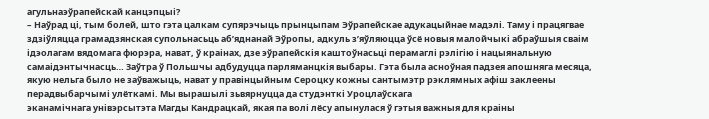агульнаэўрапейскай канцэпцыі?
– Наўрад ці, тым болей, што гэта цалкам супярэчыць прынцыпам Эўрапейскае адукацыйнае мадэлі. Таму і працягвае здзіўляцца грамадзянская супольнасьць аб’яднанай Эўропы, адкуль з’яўляюцца ўсё новыя малойчыкі абраўшыя сваім ідэолагам вядомага фюрэра, нават, ў краінах, дзе эўрапейскія каштоўнасьці перамаглі рэлігію і нацыянальную самаідэнтычнасць… Заўтра ў Польшчы адбудуцца парляманцкія выбары. Гэта была асноўная падзея апошняга месяца, якую нельга было не заўважыць, нават у правінцыйным Сероцку кожны сантымэтр рэклямных афіш заклеены
перадвыбарчымі улёткамі. Мы вырашылі зьвярнуцца да студэнткі Уроцлаўскага
эканамічнага унівэрсытэта Магды Кандрацкай, якая па волі лёсу апынулася ў гэтыя важныя для краіны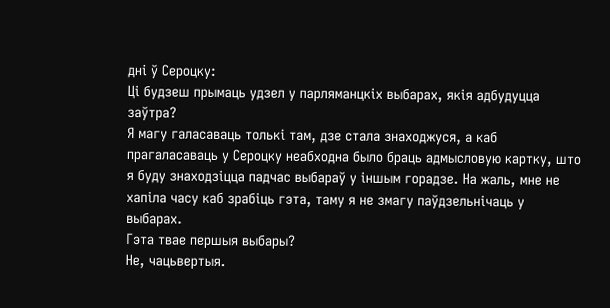дні ў Сероцку:
Ці будзеш прымаць удзел у парляманцкіх выбарах, якія адбудуцца заўтра?
Я магу галасаваць толькі там, дзе стала знаходжуся, а каб прагаласаваць у Сероцку неабходна было браць адмысловую картку, што я буду знаходзіцца падчас выбараў у іншым горадзе. На жаль, мне не хапіла часу каб зрабіць гэта, таму я не змагу паўдзельнічаць у выбарах.
Гэта твае першыя выбары?
Не, чацьвертыя.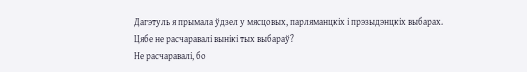Дагэтуль я прымала ўдзел у мясцовых, парляманцкіх і прэзыдэнцкіх выбарах.
Цябе не расчаравалі вынікі тых выбараў?
Не расчаравалі, бо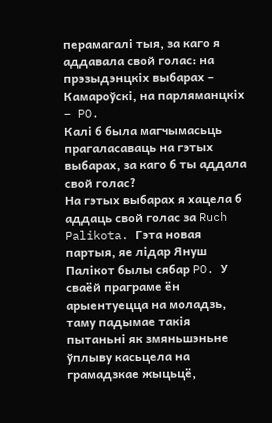перамагалі тыя, за каго я аддавала свой голас: на прэзыдэнцкіх выбарах – Камароўскі, на парляманцкіх – PO.
Калі б была магчымасьць прагаласаваць на гэтых выбарах, за каго б ты аддала свой голас?
На гэтых выбарах я хацела б аддаць свой голас за Ruch Palikota. Гэта новая партыя, яе лідар Януш Палікот былы сябар PO. У сваёй праграме ён арыентуецца на моладзь, таму падымае такія пытаньні як змяньшэньне ўплыву касьцела на грамадзкае жыцьцё,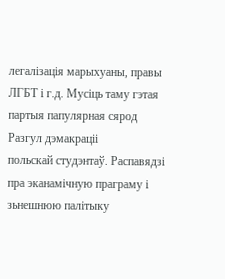легалізація марыхуаны, правы ЛГБТ і г.д. Мусіць таму гэтая партыя папулярная сярод
Разгул дэмакраціі
польскай студэнтаў. Распавядзі пра эканамічную праграму і зьнешнюю палітыку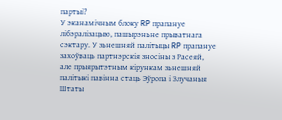партыі?
У эканамічным блоку RP прапануе лібэралізацыю, пашырэньне прыватнага сэктару. У зьнешняй палітыцы RP прапануе захоўваць партнэрскія зносіны з Расеяй, але прыярытэтным кірункам зьнешняй палітыкі павінна стаць Эўропа і Злучаныя Штаты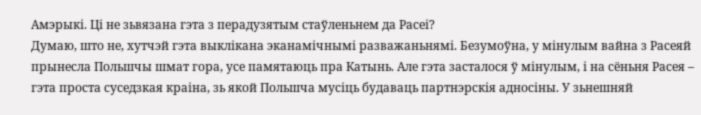Амэрыкі. Ці не зьвязана гэта з перадузятым стаўленьнем да Расеі?
Думаю, што не, хутчэй гэта выклікана эканамічнымі разважаньнямі. Безумоўна, у мінулым вайна з Расеяй прынесла Польшчы шмат гора, усе памятаюць пра Катынь. Але гэта засталося ў мінулым, і на сёньня Расея – гэта проста суседзкая краіна, зь якой Польшча мусіць будаваць партнэрскія адносіны. У зьнешняй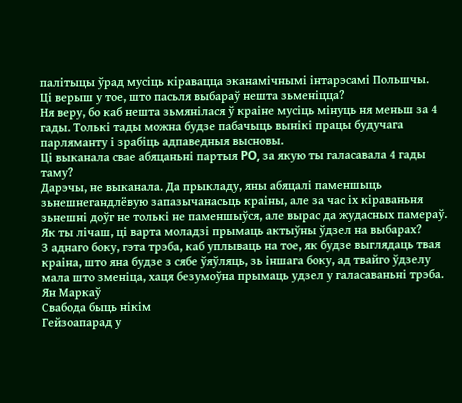палітыцы ўрад мусіць кіравацца эканамічнымі інтарэсамі Польшчы.
Ці верыш у тое, што пасьля выбараў нешта зьменіцца?
Ня веру, бо каб нешта зьмянілася ў краіне мусіць мінуць ня меньш за 4 гады. Толькі тады можна будзе пабачыць вынікі працы будучага парляманту і зрабіць адпаведныя высновы.
Ці выканала свае абяцаньні партыя PO, за якую ты галасавала 4 гады таму?
Дарэчы, не выканала. Да прыкладу, яны абяцалі паменшыць зьнешнегандлёвую запазычанасьць краіны, але за час іх кіраваньня зьнешні доўг не толькі не паменшыўся, але вырас да жудасных памераў.
Як ты лічаш, ці варта моладзі прымаць актыўны ўдзел на выбарах?
З аднаго боку, гэта трэба, каб уплываць на тое, як будзе выглядаць твая краіна, што яна будзе з сябе ўяўляць, зь іншага боку, ад твайго ўдзелу мала што зменіца, хаця безумоўна прымаць удзел у галасаваньні трэба.
Ян Маркаў
Свабода быць нікім
Гейзоапарад у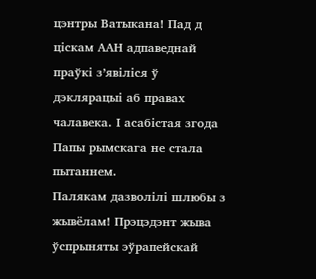цэнтры Ватыкана! Пад д ціскам ААН адпаведнай праўкі з’явіліся ў дэклярацыі аб правах чалавека. І асабістая згода Папы рымскага не стала пытаннем.
Палякам дазволілі шлюбы з жывёлам! Прэцэдэнт жыва ўспрыняты эўрапейскай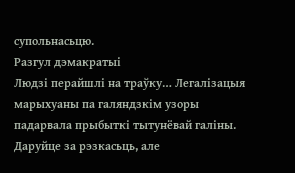супольнасьцю.
Разгул дэмакратыі
Людзі перайшлі на траўку… Легалізацыя марыхуаны па галяндзкім узоры падарвала прыбыткі тытунёвай галіны.
Даруйце за рэзкасьць, але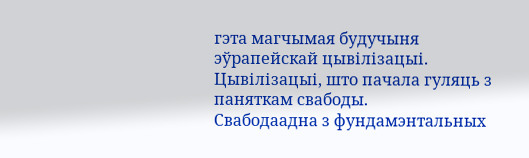гэта магчымая будучыня эўрапейскай цывілізацыі.
Цывілізацыі, што пачала гуляць з паняткам свабоды.
Свабодаадна з фундамэнтальных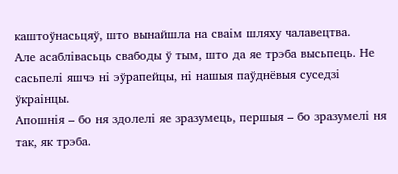каштоўнасьцяў, што вынайшла на сваім шляху чалавецтва.
Але асаблівасьць свабоды ў тым, што да яе трэба высьпець. Не сасьпелі яшчэ ні эўрапейцы, ні нашыя паўднёвыя суседзі ўкраінцы.
Апошнія – бо ня здолелі яе зразумець, першыя – бо зразумелі ня так, як трэба.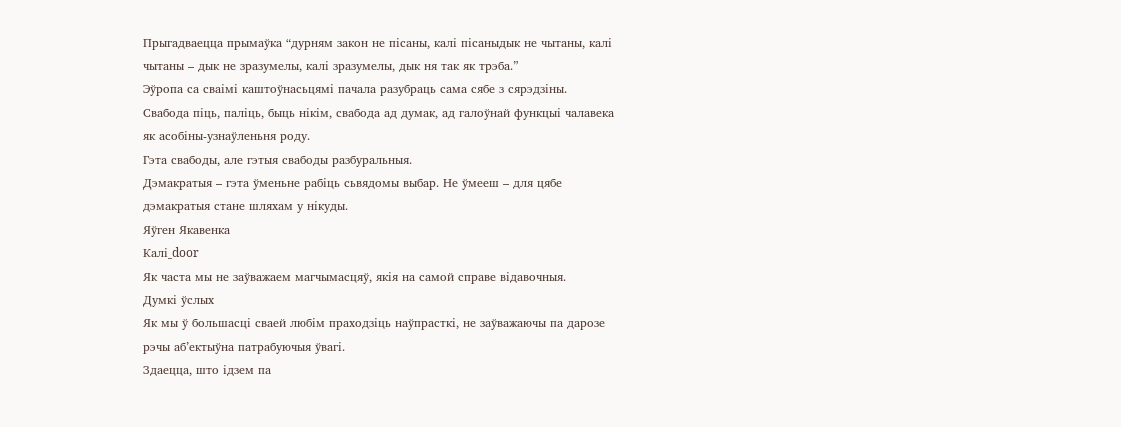Прыгадваецца прымаўка “дурням закон не пісаны, калі пісаныдык не чытаны, калі чытаны – дык не зразумелы, калі зразумелы, дык ня так як трэба.”
Эўропа са сваімі каштоўнасьцямі пачала разубраць сама сябе з сярэдзіны. Свабода піць, паліць, быць нікім, свабода ад думак, ад галоўнай функцыі чалавека як асобіны-узнаўленьня роду.
Гэта свабоды, але гэтыя свабоды разбуральныя.
Дэмакратыя – гэта ўменьне рабіць сьвядомы выбар. Не ўмееш – для цябе дэмакратыя стане шляхам у нікуды.
Яўген Якавенка
Калі_door
Як часта мы не заўважаем магчымасцяў, якія на самой справе відавочныя.
Думкі ўслых
Як мы ў большасці сваей любім праходзіць наўпрасткі, не заўважаючы па дарозе рэчы аб’ектыўна патрабуючыя ўвагі.
Здаецца, што ідзем па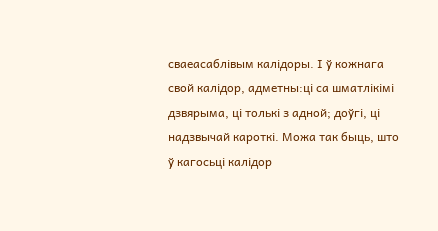сваеасаблівым калідоры. І ў кожнага свой калідор, адметны:ці са шматлікімі дзвярыма, ці толькі з адной; доўгі, ці надзвычай кароткі. Можа так быць, што ў кагосьці калідор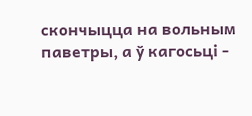скончыцца на вольным паветры, а ў кагосьці -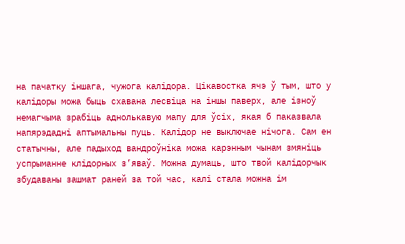на пачатку іншага, чужога калідора. Цікавостка ячэ ў тым, што у калідоры можа быць схавана лесвіца на іншы паверх, але ізноў немагчыма зрабіць аднолькавую мапу для ўсіх, якая б паказвала напярэдадні аптымальны пуць. Калідор не выключае нічога. Сам ен статычны, але падыход вандроўніка можа карэнным чынам змяніць успрыманне клідорных з’яваў. Можна думаць, што твой калідорчык збудаваны зашмат раней за той час, калі стала можна ім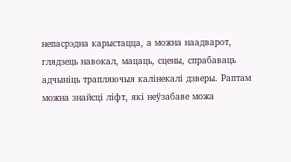непасрэдна карыстацца, а можна наадварот, глядзець навокал, мацаць, сцены, спрабаваць адчыніць трапляючыя калінекалі дзверы. Раптам можна знайсці ліфт, які неўзабаве можа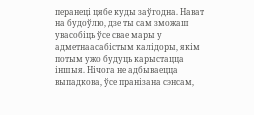перанеці цябе куды заўгодна. Нават на будоўлю, дзе ты сам зможаш увасобіць ўсе свае мары у адметнаасабістым калідоры, якім потым ужо будуць карыстацца іншыя. Нічога не адбываецца выпадкова, ўсе пранізана сэнсам,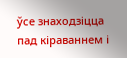ўсе знаходзіцца пад кіраваннем і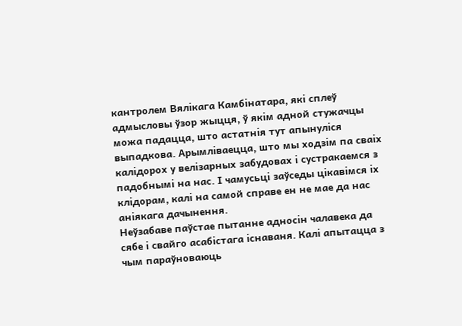кантролем Вялікага Камбінатара, які сплеў адмысловы ўзор жыцця, ў якім адной стужачцы можа падацца, што астатнія тут апынуліся выпадкова. Арымліваецца, што мы ходзім па сваіх калідорох у велізарных забудовах і сустракаемся з падобнымі на нас. І чамусьці заўседы цікавімся іх клідорам, калі на самой справе ен не мае да нас аніякага дачынення.
Неўзабаве паўстае пытанне адносін чалавека да сябе і свайго асабістага існаваня. Калі апытацца з чым параўноваюць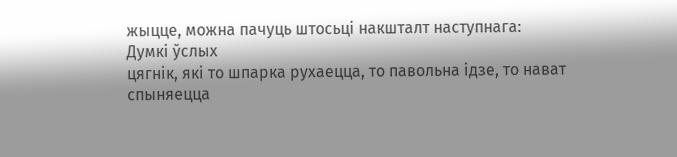жыцце, можна пачуць штосьці накшталт наступнага:
Думкі ўслых
цягнік, які то шпарка рухаецца, то павольна ідзе, то нават спыняецца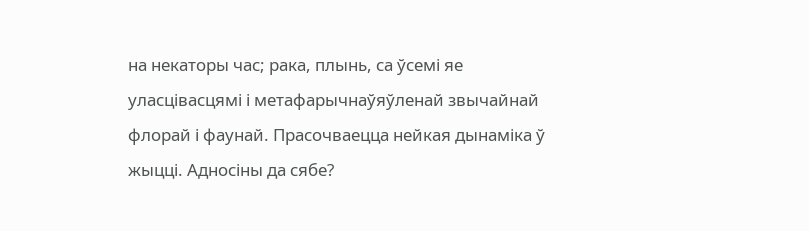на некаторы час; рака, плынь, са ўсемі яе уласцівасцямі і метафарычнаўяўленай звычайнай флорай і фаунай. Прасочваецца нейкая дынаміка ў жыцці. Адносіны да сябе?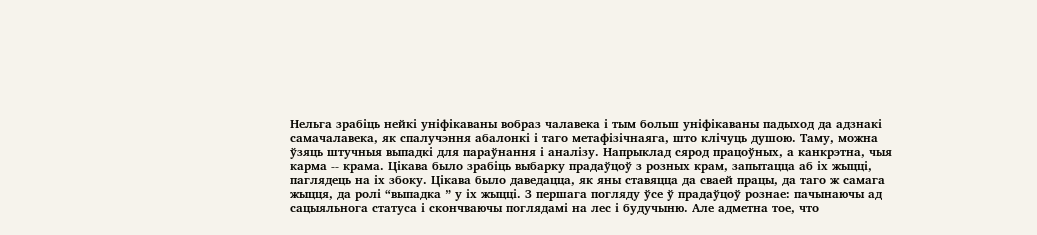Нельга зрабіць нейкі уніфікаваны вобраз чалавека і тым больш уніфікаваны падыход да адзнакі самачалавека, як спалучэння абалонкі і таго метафізічнаяга, што клічуць душою. Таму, можна ўзяць штучныя выпадкі для параўнання і аналізу. Напрыклад сярод працоўных, а канкрэтна, чыя карма -- крама. Цікава было зрабіць выбарку прадаўцоў з розных крам, запытацца аб іх жыцці, паглядець на іх збоку. Цікава было даведацца, як яны ставяцца да сваей працы, да таго ж самага жыцця, да ролі “выпадка ” у іх жыцці. З першага погляду ўсе ў прадаўцоў рознае: пачынаючы ад сацыяльнога статуса і скончваючы поглядамі на лес і будучыню. Але адметна тое, что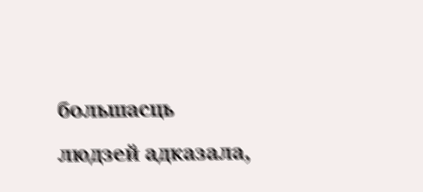большасць людзей адказала,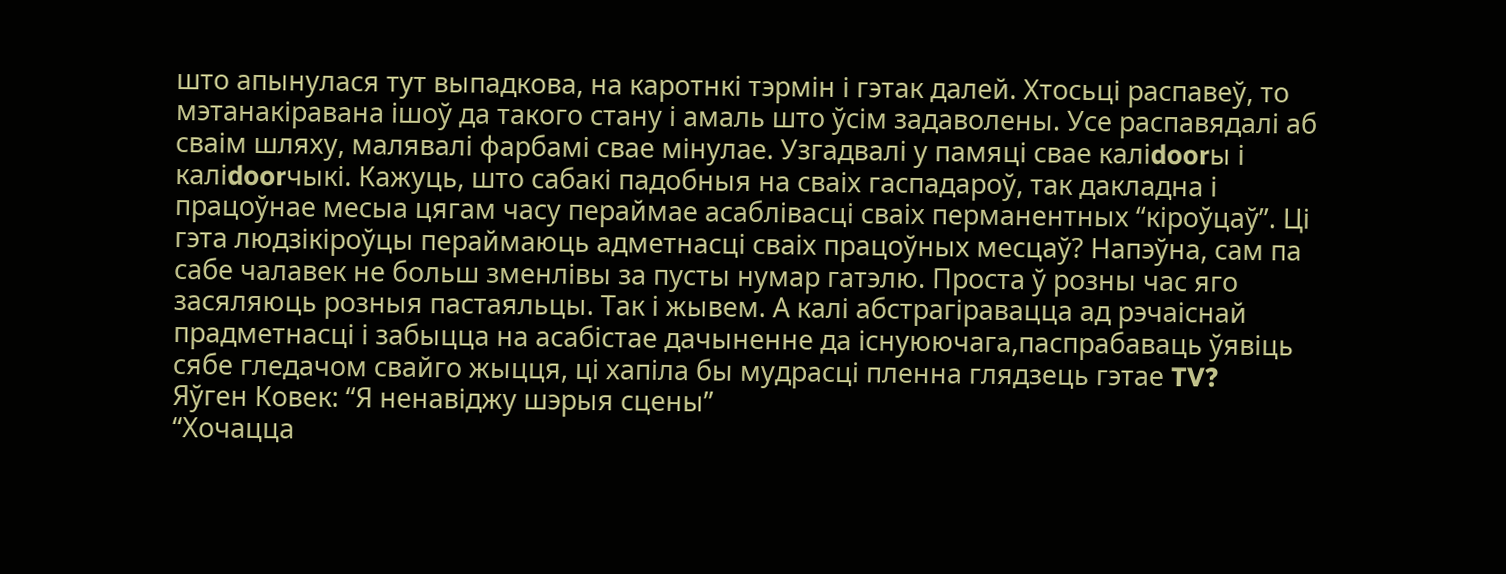што апынулася тут выпадкова, на каротнкі тэрмін і гэтак далей. Хтосьці распавеў, то мэтанакіравана ішоў да такого стану і амаль што ўсім задаволены. Усе распавядалі аб сваім шляху, малявалі фарбамі свае мінулае. Узгадвалі у памяці свае каліdoorы і каліdoorчыкі. Кажуць, што сабакі падобныя на сваіх гаспадароў, так дакладна і працоўнае месыа цягам часу пераймае асаблівасці сваіх перманентных “кіроўцаў”. Ці гэта людзікіроўцы пераймаюць адметнасці сваіх працоўных месцаў? Напэўна, сам па сабе чалавек не больш зменлівы за пусты нумар гатэлю. Проста ў розны час яго засяляюць розныя пастаяльцы. Так і жывем. А калі абстрагіравацца ад рэчаіснай прадметнасці і забыцца на асабістае дачыненне да існуюючага,паспрабаваць ўявіць сябе гледачом свайго жыцця, ці хапіла бы мудрасці пленна глядзець гэтае TV?
Яўген Ковек: “Я ненавіджу шэрыя сцены”
“Хочацца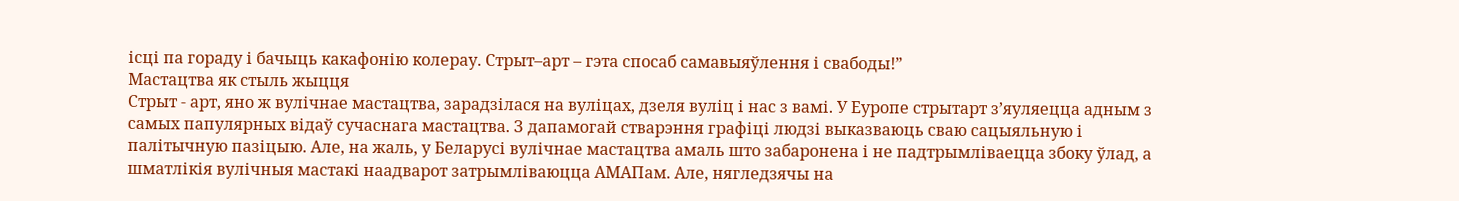ісці па гораду і бачыць какафонію колерау. Стрыт–арт – гэта спосаб самавыяўлення і свабоды!”
Мастацтва як стыль жыцця
Стрыт - арт, яно ж вулічнае мастацтва, зарадзілася на вуліцах, дзеля вуліц і нас з вамі. У Еуропе стрытарт з’яуляецца адным з самых папулярных відаў сучаснага мастацтва. З дапамогай стварэння графіці людзі выказваюць сваю сацыяльную і палітычную пазіцыю. Але, на жаль, у Беларусі вулічнае мастацтва амаль што забаронена і не падтрымліваецца збоку ўлад, а шматлікія вулічныя мастакі наадварот затрымліваюцца АМАПам. Але, нягледзячы на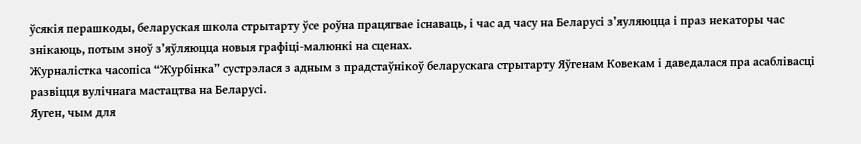ўсякія перашкоды, беларуская школа стрытарту ўсе роўна працягвае існаваць, і час ад часу на Беларусі з’яуляюцца і праз некаторы час знікаюць, потым зноў з’яўляюцца новыя графіці-малюнкі на сценах.
Журналістка часопіса “Журбінка” сустрэлася з адным з прадстаўнікоў беларускага стрытарту Яўгенам Ковекам і даведалася пра асаблівасці развіцця вулічнага мастацтва на Беларусі.
Яуген, чым для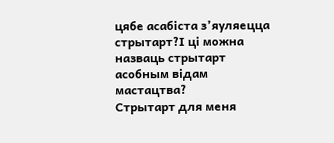цябе асабіста з’яуляецца стрытарт?І ці можна назваць стрытарт асобным відам мастацтва?
Стрытарт для меня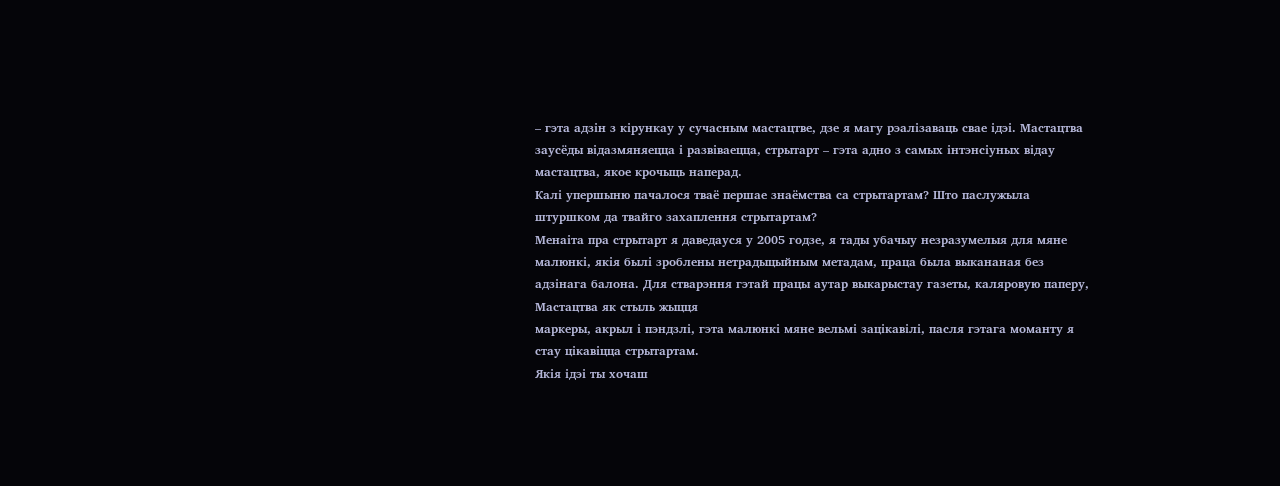– гэта адзін з кірункау у сучасным мастацтве, дзе я магу рэалізаваць свае ідэі. Мастацтва заусёды відазмяняецца і развіваецца, стрытарт – гэта адно з самых інтэнсіуных відау мастацтва, якое крочыць наперад.
Калі упершыню пачалося тваё першае знаёмства са стрытартам? Што паслужыла штуршком да твайго захаплення стрытартам?
Менаіта пра стрытарт я даведауся у 2005 годзе, я тады убачыу незразумелыя для мяне малюнкі, якія былі зроблены нетрадыцыйным метадам, праца была выкананая без адзінага балона. Для стварэння гэтай працы аутар выкарыстау газеты, каляровую паперу,
Мастацтва як стыль жыцця
маркеры, акрыл і пэндзлі, гэта малюнкі мяне вельмі зацікавілі, пасля гэтага моманту я стау цікавіцца стрытартам.
Якія ідэі ты хочаш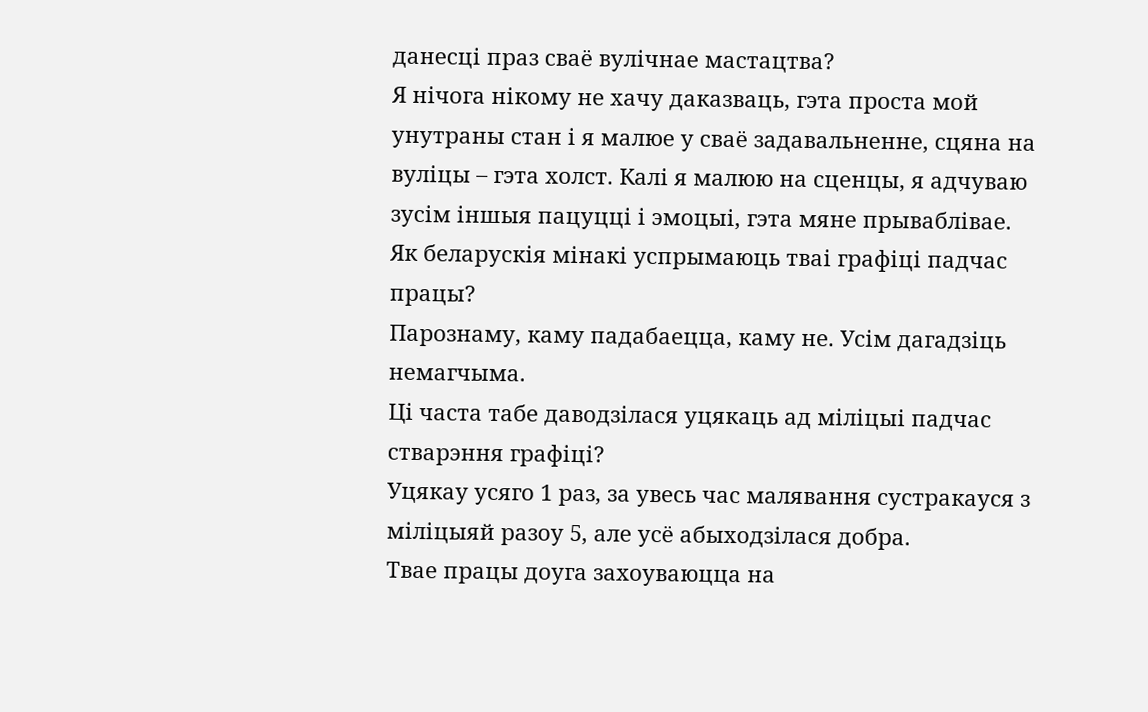данесці праз сваё вулічнае мастацтва?
Я нічога нікому не хачу даказваць, гэта проста мой унутраны стан і я малюе у сваё задавальненне, сцяна на вуліцы – гэта холст. Калі я малюю на сценцы, я адчуваю зусім іншыя пацуцці і эмоцыі, гэта мяне прываблівае.
Як беларускія мінакі успрымаюць тваі графіці падчас працы?
Парознаму, каму падабаецца, каму не. Усім дагадзіць немагчыма.
Ці часта табе даводзілася уцякаць ад міліцыі падчас стварэння графіці?
Уцякау усяго 1 раз, за увесь час малявання сустракауся з міліцыяй разоу 5, але усё абыходзілася добра.
Твае працы доуга захоуваюцца на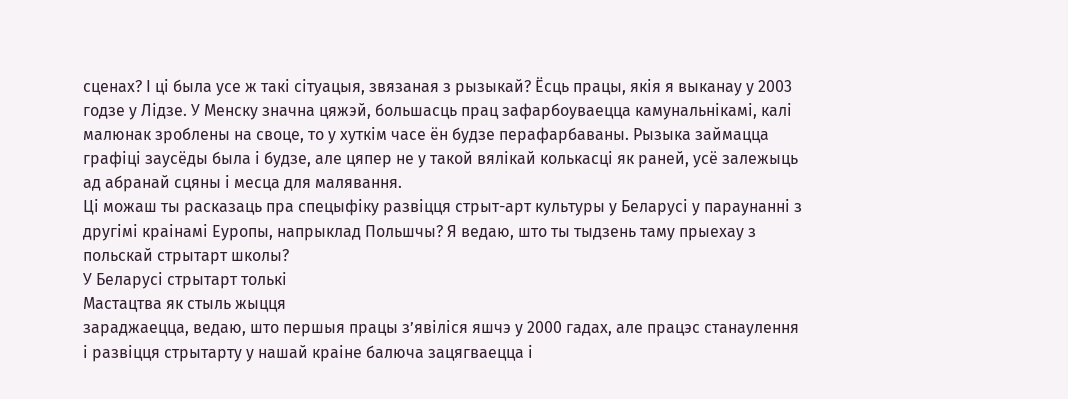сценах? І ці была усе ж такі сітуацыя, звязаная з рызыкай? Ёсць працы, якія я выканау у 2003 годзе у Лідзе. У Менску значна цяжэй, большасць прац зафарбоуваецца камунальнікамі, калі малюнак зроблены на своце, то у хуткім часе ён будзе перафарбаваны. Рызыка займацца графіці заусёды была і будзе, але цяпер не у такой вялікай колькасці як раней, усё залежыць ад абранай сцяны і месца для малявання.
Ці можаш ты расказаць пра спецыфіку развіцця стрыт-арт культуры у Беларусі у параунанні з другімі краінамі Еуропы, напрыклад Польшчы? Я ведаю, што ты тыдзень таму прыехау з польскай стрытарт школы?
У Беларусі стрытарт толькі
Мастацтва як стыль жыцця
зараджаецца, ведаю, што першыя працы з’явіліся яшчэ у 2000 гадах, але працэс станаулення і развіцця стрытарту у нашай краіне балюча зацягваецца і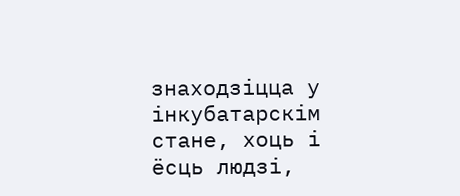знаходзіцца у інкубатарскім стане, хоць і ёсць людзі,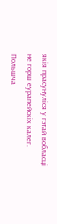якія прасунуліся у гэтай вобласці не горш еурапейскіх калег. Польшча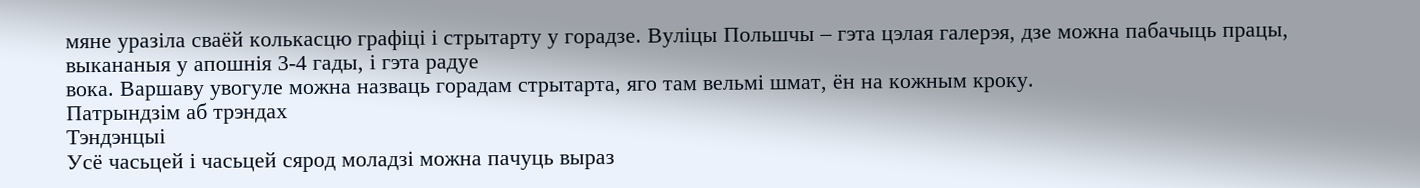мяне уразіла сваёй колькасцю графіці і стрытарту у горадзе. Вуліцы Польшчы – гэта цэлая галерэя, дзе можна пабачыць працы, выкананыя у апошнія 3-4 гады, і гэта радуе
вока. Варшаву увогуле можна назваць горадам стрытарта, яго там вельмі шмат, ён на кожным кроку.
Патрындзім аб трэндах
Тэндэнцыі
Усё часьцей і часьцей сярод моладзі можна пачуць выраз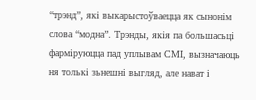“трэнд”, які выкарыстоўваецца як сынонім слова “модна”. Трэнды, якія па большасьці фарміруюцца пад уплывам СМІ, вызначаюць ня толькі зьнешні выгляд, але нават і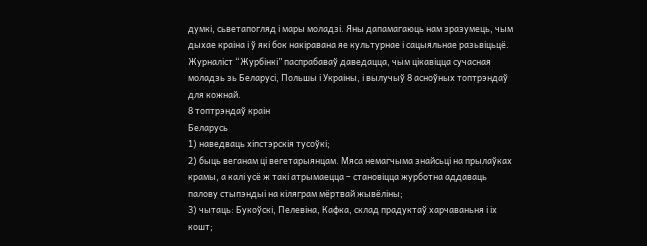думкі, сьветапогляд і мары моладзі. Яны дапамагаюць нам зразумець, чым дыхае краіна і ў які бок накіравана яе культурнае і сацыяльнае разьвіцьцё. Журналіст “Журбінкі” паспрабаваў даведацца, чым цікавіцца сучасная моладзь зь Беларусі, Польшы і Украіны, і вылучыў 8 асноўных топтрэндаў для кожнай.
8 топтрэндаў краін
Беларусь
1) наведваць хіпстэрскія тусоўкі;
2) быць веганам ці вегетарыянцам. Мяса немагчыма знайсьці на прылаўках крамы, а калі усё ж такі атрымаецца – становіцца журботна аддаваць палову стыпэндыі на кіляграм мёртвай жывёліны;
3) чытаць: Букоўскі, Пелевіна, Кафка, склад прадуктаў харчаваньня і іх кошт;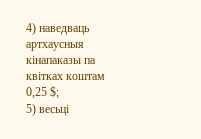4) наведваць артхаусныя кінапаказы па квітках коштам 0,25 $;
5) весьці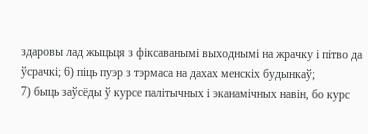здаровы лад жыцьця з фіксаванымі выходнымі на жрачку і пітво да ўсрачкі; 6) піць пуэр з тэрмаса на дахах менскіх будынкаў;
7) быць заўсёды ў курсе палітычных і эканамічных навін, бо курс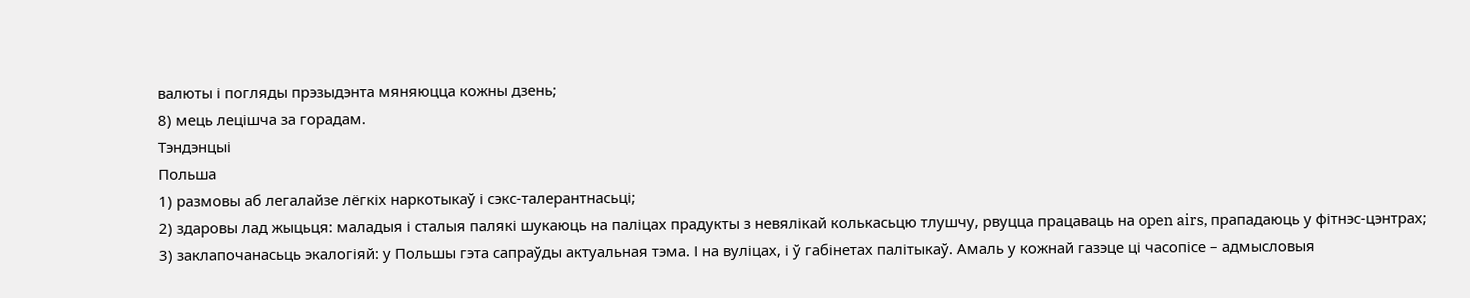валюты і погляды прэзыдэнта мяняюцца кожны дзень;
8) мець лецішча за горадам.
Тэндэнцыі
Польша
1) размовы аб легалайзе лёгкіх наркотыкаў і сэкс-талерантнасьці;
2) здаровы лад жыцьця: маладыя і сталыя палякі шукаюць на паліцах прадукты з невялікай колькасьцю тлушчу, рвуцца працаваць на open airs, прападаюць у фітнэс-цэнтрах;
3) заклапочанасьць экалогіяй: у Польшы гэта сапраўды актуальная тэма. І на вуліцах, і ў габінетах палітыкаў. Амаль у кожнай газэце ці часопісе – адмысловыя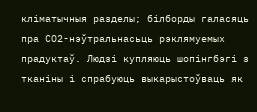кліматычныя разделы; білборды галасяць пра СО2-нэўтральнасьць рэклямуемых прадуктаў. Людзі купляюць шопінгбэгі з тканіны і спрабуюць выкарыстоўваць як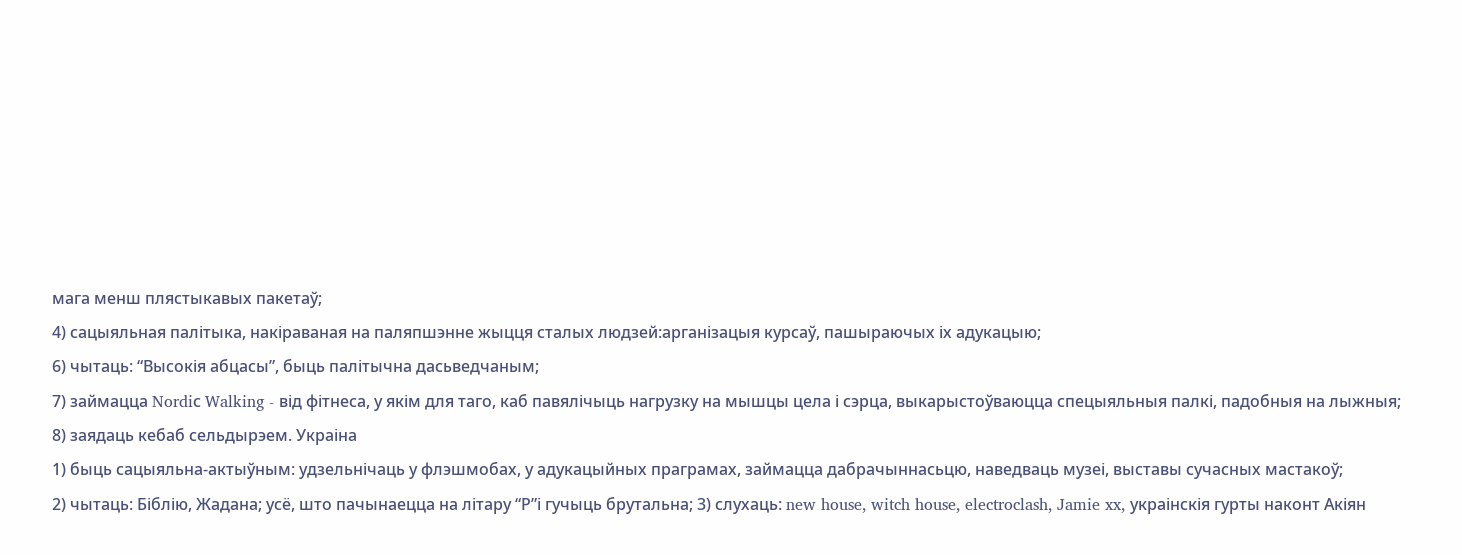мага менш плястыкавых пакетаў;
4) сацыяльная палітыка, накіраваная на паляпшэнне жыцця сталых людзей:арганізацыя курсаў, пашыраючых іх адукацыю;
6) чытаць: “Высокія абцасы”, быць палітычна дасьведчаным;
7) займацца Nordiс Walking - від фітнеса, у якім для таго, каб павялічыць нагрузку на мышцы цела і сэрца, выкарыстоўваюцца спецыяльныя палкі, падобныя на лыжныя;
8) заядаць кебаб сельдырэем. Украіна
1) быць сацыяльна-актыўным: удзельнічаць у флэшмобах, у адукацыйных праграмах, займацца дабрачыннасьцю, наведваць музеі, выставы сучасных мастакоў;
2) чытаць: Біблію, Жадана; усё, што пачынаецца на літару “Р”і гучыць брутальна; 3) слухаць: new house, witch house, electroclash, Jamie xx, украінскія гурты наконт Акіян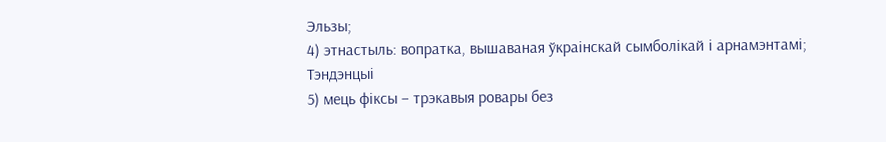Эльзы;
4) этнастыль: вопратка, вышаваная ўкраінскай сымболікай і арнамэнтамі;
Тэндэнцыі
5) мець фіксы – трэкавыя ровары без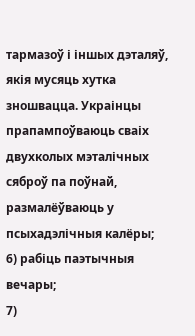тармазоў і іншых дэталяў, якія мусяць хутка зношвацца. Украінцы прапампоўваюць сваіх двухколых мэталічных сяброў па поўнай, размалёўваюць у псыхадэлічныя калёры;
6) рабіць паэтычныя вечары;
7)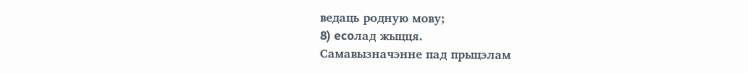ведаць родную мову;
8) ecoлад жыцця.
Самавызначэнне пад прыцэлам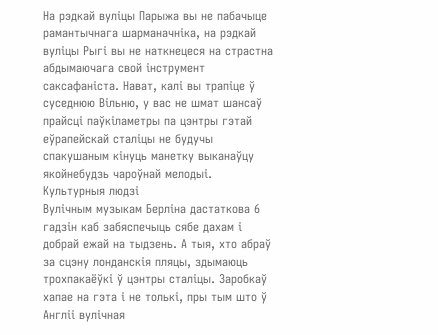На рэдкай вуліцы Парыжа вы не пабачыце рамантычнага шарманачніка, на рэдкай вуліцы Рыгі вы не наткнецеся на страстна абдымаючага свой інструмент саксафаніста. Нават, калі вы трапіце ў суседнюю Вільню, у вас не шмат шансаў прайсці паўкіламетры па цэнтры гэтай еўрапейскай сталіцы не будучы спакушаным кінуць манетку выканаўцу якойнебудзь чароўнай мелодыі.
Культурныя людзі
Вулічным музыкам Берліна дастаткова 6 гадзін каб забяспечыць сябе дахам і добрай ежай на тыдзень. А тыя, хто абраў за сцэну лонданскія пляцы, здымаюць трохпакаёўкі ў цэнтры сталіцы. Заробкаў хапае на гэта і не толькі, пры тым што ў Англіі вулічная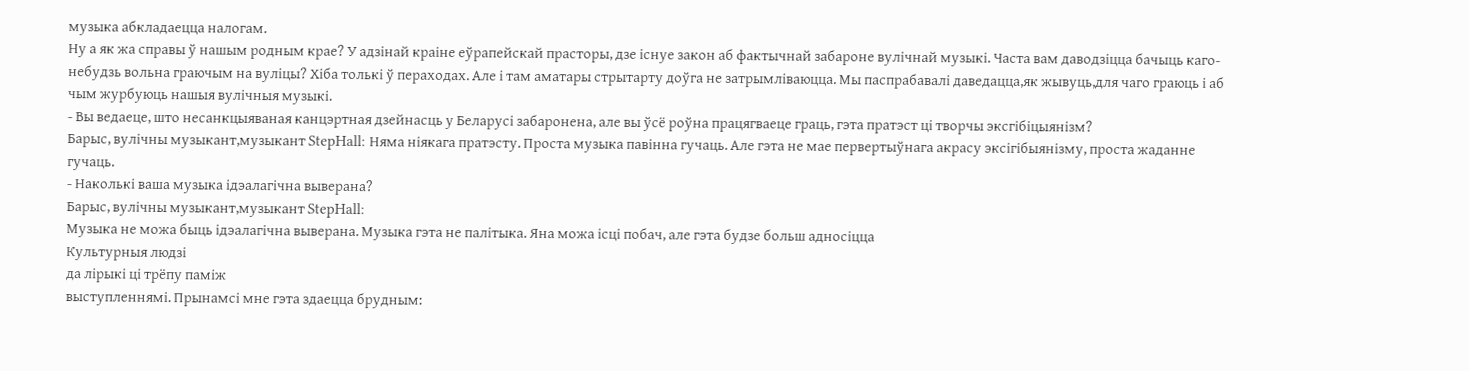музыка абкладаецца налогам.
Ну а як жа справы ў нашым родным крае? У адзінай краіне еўрапейскай прасторы, дзе існуе закон аб фактычнай забароне вулічнай музыкі. Часта вам даводзіцца бачыць каго-небудзь вольна граючым на вуліцы? Хіба толькі ў пераходах. Але і там аматары стрытарту доўга не затрымліваюцца. Мы паспрабавалі даведацца,як жывуць,для чаго граюць і аб чым журбуюць нашыя вулічныя музыкі.
- Вы ведаеце, што несанкцыяваная канцэртная дзейнасць у Беларусі забаронена, але вы ўсё роўна працягваеце граць, гэта пратэст ці творчы эксгібіцыянізм?
Барыс, вулічны музыкант,музыкант StepHall: Няма ніякага пратэсту. Проста музыка павінна гучаць. Але гэта не мае первертыўнага акрасу эксігібыянізму, проста жаданне гучаць.
- Наколькі ваша музыка ідэалагічна выверана?
Барыс, вулічны музыкант,музыкант StepHall:
Музыка не можа быць ідэалагічна выверана. Музыка гэта не палітыка. Яна можа ісці побач, але гэта будзе больш адносіцца
Культурныя людзі
да лірыкі ці трёпу паміж
выступленнямі. Прынамсі мне гэта здаецца брудным: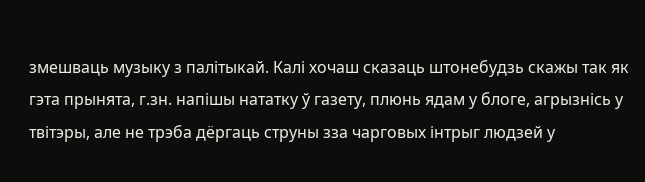змешваць музыку з палітыкай. Калі хочаш сказаць штонебудзь скажы так як гэта прынята, г.зн. напішы нататку ў газету, плюнь ядам у блоге, агрызнісь у твітэры, але не трэба дёргаць струны зза чарговых інтрыг людзей у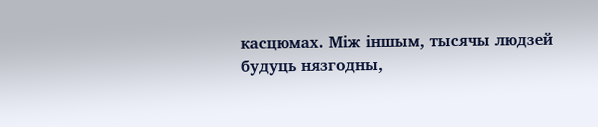касцюмах. Між іншым, тысячы людзей будуць нязгодны,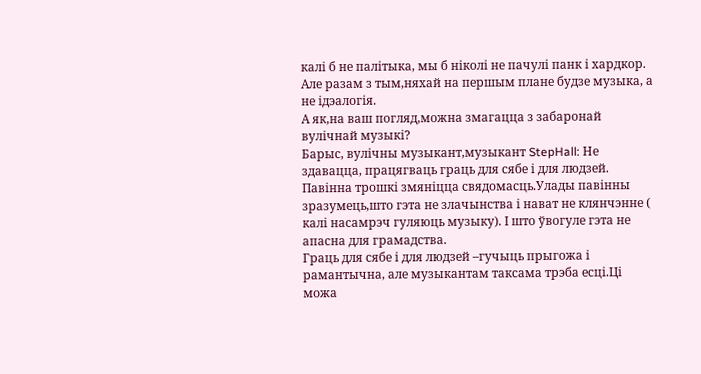калі б не палітыка, мы б ніколі не пачулі панк і хардкор. Але разам з тым,няхай на першым плане будзе музыка, а не ідэалогія.
А як,на ваш погляд,можна змагацца з забаронай вулічнай музыкі?
Барыс, вулічны музыкант,музыкант StepHall: Не здавацца, працягваць граць для сябе і для людзей. Павінна трошкі змяніцца свядомасць.Улады павінны зразумець,што гэта не злачынства і нават не клянчэнне ( калі насамрэч гуляюць музыку). І што ўвогуле гэта не апасна для грамадства.
Граць для сябе і для людзей –гучыць прыгожа і рамантычна, але музыкантам таксама трэба есці.Ці можа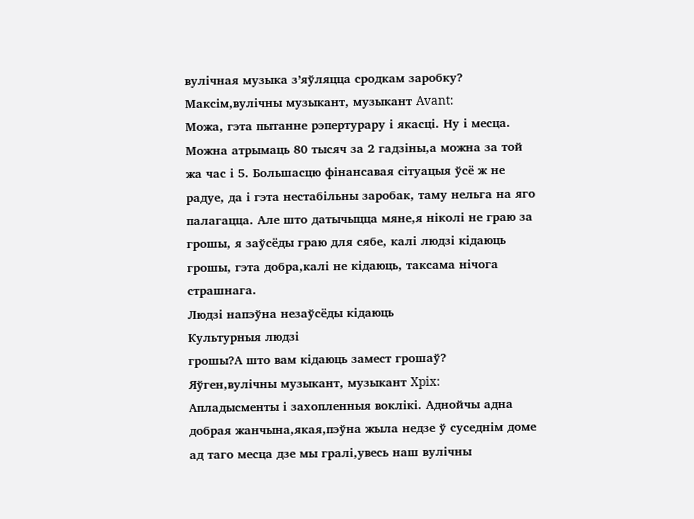вулічная музыка з’яўляцца сродкам заробку?
Максім,вулічны музыкант, музыкант Avant:
Можа, гэта пытанне рэпертурару і якасці. Ну і месца. Можна атрымаць 80 тысяч за 2 гадзіны,а можна за той жа час і 5. Большасцю фінансавая сітуацыя ўсё ж не радуе, да і гэта нестабільны заробак, таму нельга на яго палагацца. Але што датычыцца мяне,я ніколі не граю за грошы, я заўсёды граю для сябе, калі людзі кідаюць грошы, гэта добра,калі не кідаюць, таксама нічога страшнага.
Людзі напэўна незаўсёды кідаюць
Культурныя людзі
грошы?А што вам кідаюць замест грошаў?
Яўген,вулічны музыкант, музыкант Xpix:
Апладысменты і захопленныя воклікі. Аднойчы адна добрая жанчына,якая,пэўна жыла недзе ў суседнім доме ад таго месца дзе мы гралі,увесь наш вулічны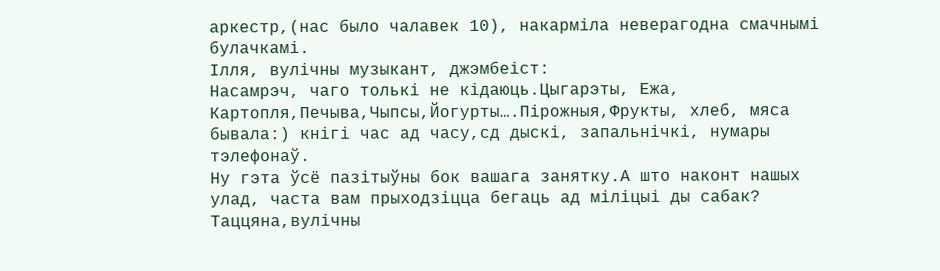аркестр,(нас было чалавек 10), накарміла неверагодна смачнымі булачкамі.
Ілля, вулічны музыкант, джэмбеіст:
Насамрэч, чаго толькі не кідаюць.Цыгарэты, Ежа, Картопля,Печыва,Чыпсы,Йогурты….Пірожныя,Фрукты, хлеб, мяса бывала:) кнігі час ад часу,сд дыскі, запальнічкі, нумары тэлефонаў.
Ну гэта ўсё пазітыўны бок вашага занятку.А што наконт нашых улад, часта вам прыходзіцца бегаць ад міліцыі ды сабак?
Таццяна,вулічны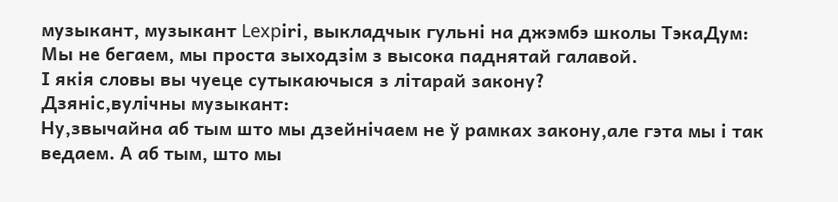музыкант, музыкант Lexpіri, выкладчык гульні на джэмбэ школы ТэкаДум: Мы не бегаем, мы проста зыходзім з высока паднятай галавой.
І якія словы вы чуеце сутыкаючыся з літарай закону?
Дзяніс,вулічны музыкант:
Ну,звычайна аб тым што мы дзейнічаем не ў рамках закону,але гэта мы і так ведаем. А аб тым, што мы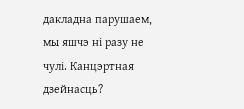дакладна парушаем, мы яшчэ ні разу не чулі. Канцэртная дзейнасць?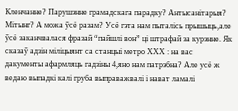Кленчанне? Парушэнне грамадскага парадку? Антысанітарыя? Мітынг? А можа ўсё разам? Усё гэта нам пыталісь прышыць,але ўсё заканчвалася фразай “пайшлі вон” ці штрафай за курэнне. Як сказаў адзін міліцыянт са станцыі метро ХХХ : на вас дакументы афармляць гадзіны 4,яно нам патрэбна? Але усё ж ведаю выпадкі калі груба выправажвалі і нават ламалі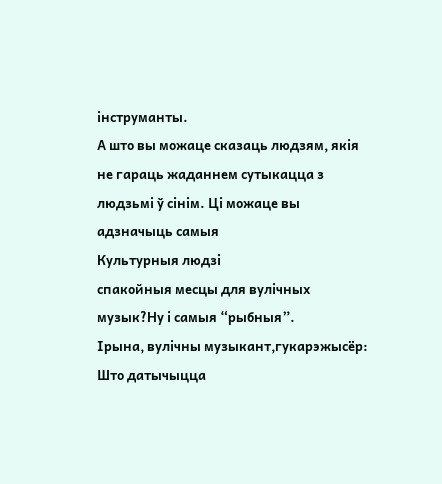інструманты.
А што вы можаце сказаць людзям, якія не гараць жаданнем сутыкацца з людзьмі ў сінім. Ці можаце вы адзначыць самыя
Культурныя людзі
спакойныя месцы для вулічных музык?Ну і самыя “рыбныя”.
Ірына, вулічны музыкант,гукарэжысёр:
Што датычыцца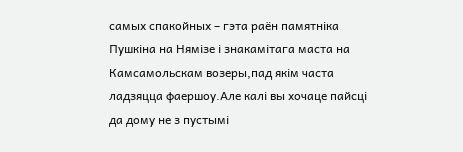самых спакойных – гэта раён памятніка Пушкіна на Нямізе і знакамітага маста на Камсамольскам возеры,пад якім часта ладзяцца фаершоу.Але калі вы хочаце пайсці да дому не з пустымі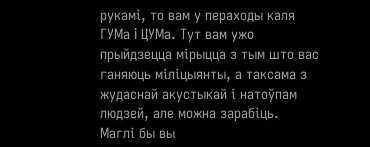рукамі, то вам у пераходы каля ГУМа i ЦУМа. Тут вам ужо прыйдзецца мірыцца з тым што вас ганяюць міліцыянты, а таксама з жудаснай акустыкай і натоўпам людзей, але можна зарабіць.
Маглі бы вы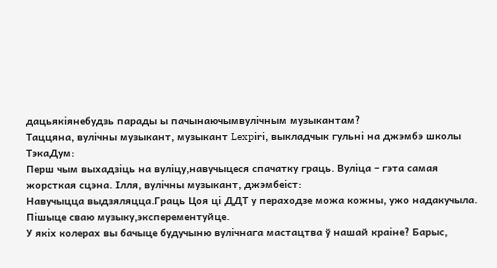дацьякіянебудзь парады ы пачынаючымвулічным музыкантам?
Таццяна, вулічны музыкант, музыкант Lexpіri, выкладчык гульні на джэмбэ школы ТэкаДум:
Перш чым выхадзіць на вуліцу,навучыцеся спачатку граць. Вуліца – гэта самая жорсткая сцэна. Ілля, вулічны музыкант, джэмбеіст:
Навучыцца выдзяляцца.Граць Цоя ці ДДТ у пераходзе можа кожны, ужо надакучыла. Пішыце сваю музыку,эксперементуйце.
У якіх колерах вы бачыце будучыню вулічнага мастацтва ў нашай краіне? Барыс,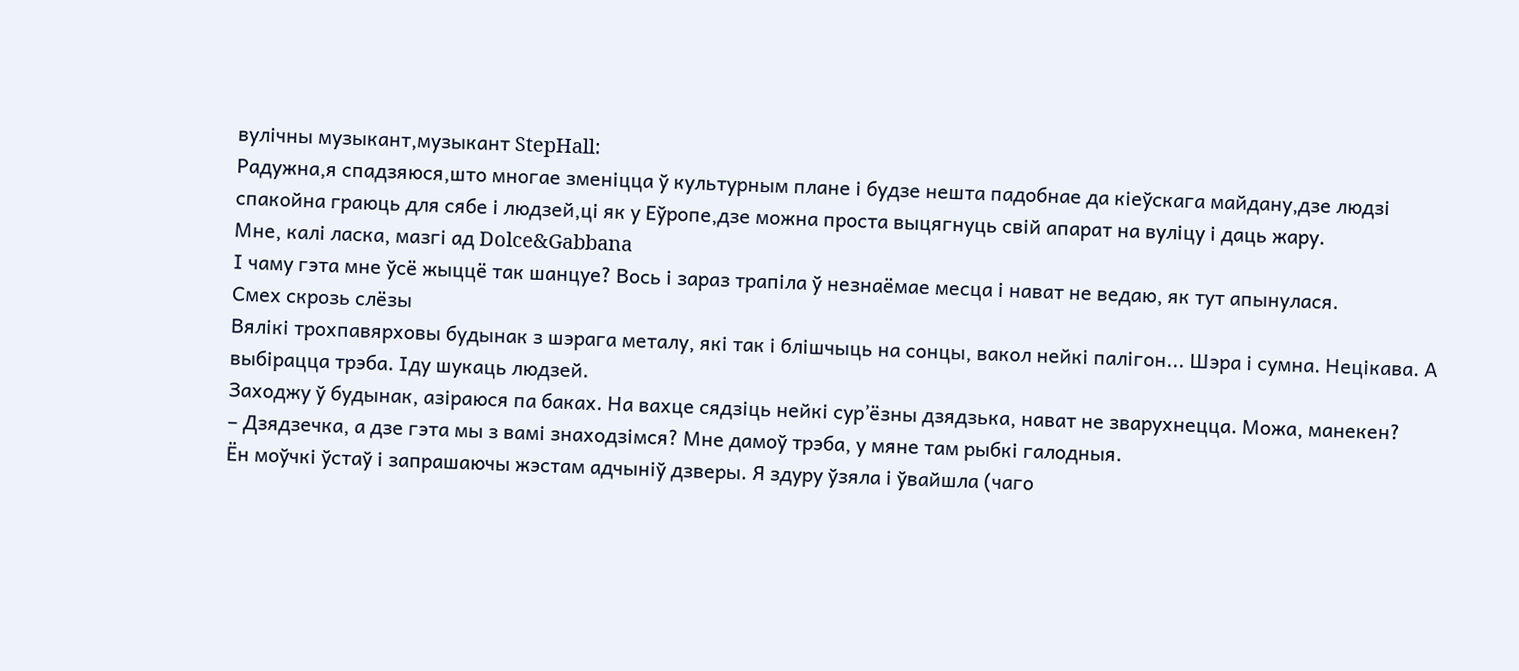вулічны музыкант,музыкант StepHall:
Радужна,я спадзяюся,што многае зменіцца ў культурным плане і будзе нешта падобнае да кіеўскага майдану,дзе людзі спакойна граюць для сябе і людзей,ці як у Еўропе,дзе можна проста выцягнуць свій апарат на вуліцу і даць жару.
Мне, калі ласка, мазгі ад Dolce&Gabbana
І чаму гэта мне ўсё жыццё так шанцуе? Вось і зараз трапіла ў незнаёмае месца і нават не ведаю, як тут апынулася.
Смех скрозь слёзы
Вялікі трохпавярховы будынак з шэрага металу, які так і блішчыць на сонцы, вакол нейкі палігон... Шэра і сумна. Нецікава. А выбірацца трэба. Іду шукаць людзей.
Заходжу ў будынак, азіраюся па баках. На вахце сядзіць нейкі сур’ёзны дзядзька, нават не зварухнецца. Можа, манекен?
– Дзядзечка, а дзе гэта мы з вамі знаходзімся? Мне дамоў трэба, у мяне там рыбкі галодныя.
Ён моўчкі ўстаў і запрашаючы жэстам адчыніў дзверы. Я здуру ўзяла і ўвайшла (чаго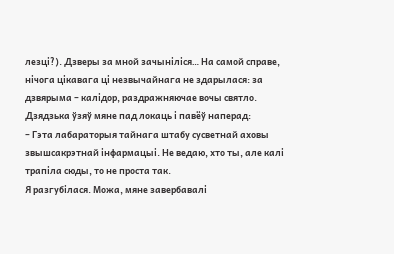лезці?). Дзверы за мной зачыніліся… На самой справе, нічога цікавага ці незвычайнага не здарылася: за дзвярыма – калідор, раздражняючае вочы святло. Дзядзька ўзяў мяне пад локаць і павёў наперад:
– Гэта лабараторыя тайнага штабу сусветнай аховы звышсакрэтнай інфармацыі. Не ведаю, хто ты, але калі трапіла сюды, то не проста так.
Я разгубілася. Можа, мяне завербавалі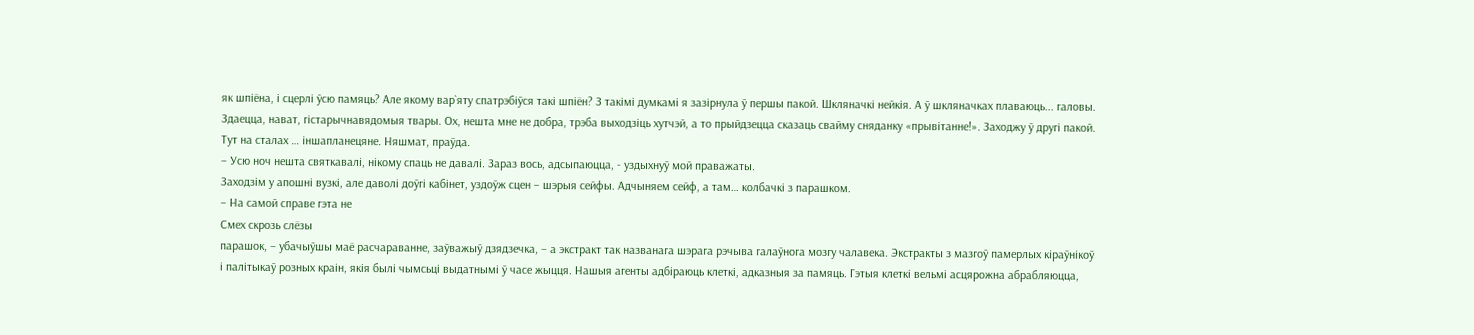як шпіёна, і сцерлі ўсю памяць? Але якому вар`яту спатрэбіўся такі шпіён? З такімі думкамі я зазірнула ў першы пакой. Шкляначкі нейкія. А ў шкляначках плаваюць... галовы. Здаецца, нават, гістарычнавядомыя твары. Ох, нешта мне не добра, трэба выходзіць хутчэй, а то прыйдзецца сказаць свайму сняданку «прывітанне!». Заходжу ў другі пакой. Тут на сталах … іншапланецяне. Няшмат, праўда.
– Усю ноч нешта святкавалі, нікому спаць не давалі. Зараз вось, адсыпаюцца, - уздыхнуў мой праважаты.
Заходзім у апошні вузкі, але даволі доўгі кабінет, уздоўж сцен – шэрыя сейфы. Адчыняем сейф, а там… колбачкі з парашком.
– На самой справе гэта не
Смех скрозь слёзы
парашок, – убачыўшы маё расчараванне, заўважыў дзядзечка, – а экстракт так названага шэрага рэчыва галаўнога мозгу чалавека. Экстракты з мазгоў памерлых кіраўнікоў і палітыкаў розных краін, якія былі чымсьці выдатнымі ў часе жыцця. Нашыя агенты адбіраюць клеткі, адказныя за памяць. Гэтыя клеткі вельмі асцярожна абрабляюцца,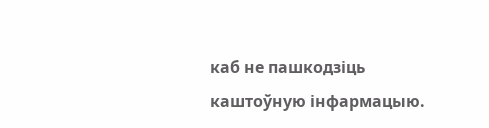каб не пашкодзіць каштоўную інфармацыю.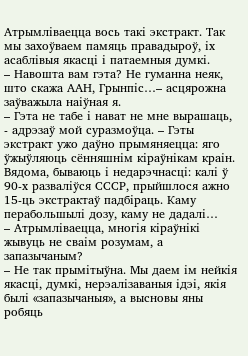Атрымліваецца вось такі экстракт. Так мы захоўваем памяць правадыроў, іх асаблівыя якасці і патаемныя думкі.
– Навошта вам гэта? Не гуманна неяк, што скажа ААН, Грынпіс…– асцярожна заўважыла наіўная я.
– Гэта не табе і нават не мне вырашаць, - адрэзаў мой суразмоўца. – Гэты экстракт ужо даўно прымяняецца: яго ўжыўляюць сённяшнім кіраўнікам краін. Вядома, бываюць і недарэчнасці: калі ў 90-х разваліўся СССР, прыйшлося ажно 15-ць экстрактаў падбіраць. Каму перабольшылі дозу, каму не дадалі…
– Атрымліваецца, многія кіраўнікі жывуць не сваім розумам, а запазычаным?
– Не так прымітыўна. Мы даем ім нейкія якасці, думкі, нерэалізаваныя ідэі, якія былі «запазычаныя», а высновы яны робяць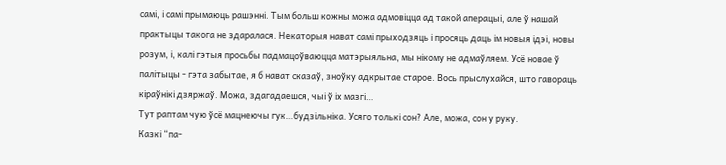самі, і самі прымаюць рашэнні. Тым больш кожны можа адмовіцца ад такой аперацыі, але ў нашай практыцы такога не здаралася. Некаторыя нават самі прыходзяць і просяць даць ім новыя ідэі, новы розум, і, калі гэтыя просьбы падмацоўваюцца матэрыяльна, мы нікому не адмаўляем. Усё новае ў палітыцы - гэта забытае, я б нават сказаў, зноўку адкрытае старое. Вось прыслухайся, што гавораць кіраўнікі дзяржаў. Можа, здагадаешся, чыі ў іх мазгі…
Тут раптам чую ўсё мацнеючы гук…будзільніка. Усяго толькі сон? Але, можа, сон у руку.
Казкі “па-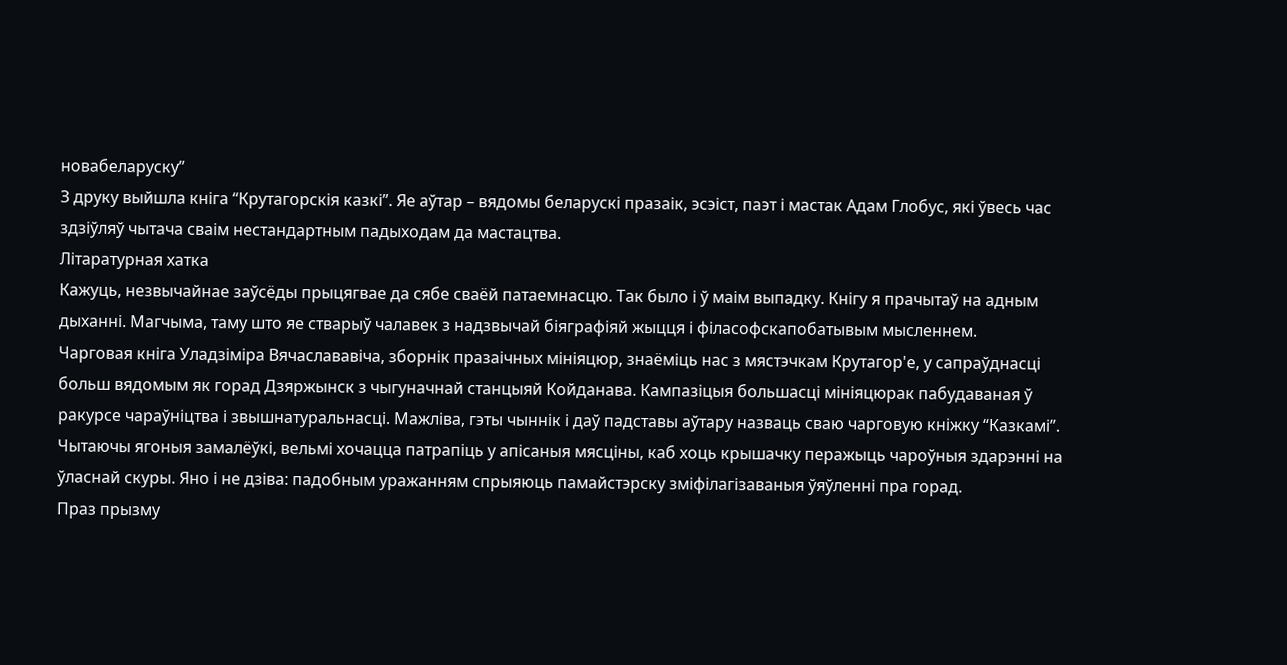новабеларуску”
З друку выйшла кніга “Крутагорскія казкі”. Яе аўтар – вядомы беларускі празаік, эсэіст, паэт і мастак Адам Глобус, які ўвесь час здзіўляў чытача сваім нестандартным падыходам да мастацтва.
Літаратурная хатка
Кажуць, незвычайнае заўсёды прыцягвае да сябе сваёй патаемнасцю. Так было і ў маім выпадку. Кнігу я прачытаў на адным дыханні. Магчыма, таму што яе стварыў чалавек з надзвычай біяграфіяй жыцця і філасофскапобатывым мысленнем.
Чарговая кніга Уладзіміра Вячаслававіча, зборнік празаічных мініяцюр, знаёміць нас з мястэчкам Крутагор'е, у сапраўднасці больш вядомым як горад Дзяржынск з чыгуначнай станцыяй Койданава. Кампазіцыя большасці мініяцюрак пабудаваная ў ракурсе чараўніцтва і звышнатуральнасці. Мажліва, гэты чыннік і даў падставы аўтару назваць сваю чарговую кніжку “Казкамі”. Чытаючы ягоныя замалёўкі, вельмі хочацца патрапіць у апісаныя мясціны, каб хоць крышачку перажыць чароўныя здарэнні на ўласнай скуры. Яно і не дзіва: падобным уражанням спрыяюць памайстэрску зміфілагізаваныя ўяўленні пра горад.
Праз прызму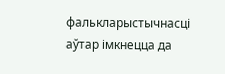фалькларыстычнасці аўтар імкнецца да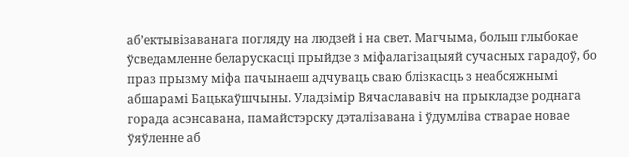аб’ектывізаванага погляду на людзей і на свет. Магчыма, больш глыбокае ўсведамленне беларускасці прыйдзе з міфалагізацыяй сучасных гарадоў, бо праз прызму міфа пачынаеш адчуваць сваю блізкасць з неабсяжнымі абшарамі Бацькаўшчыны. Уладзімір Вячаслававіч на прыкладзе роднага горада асэнсавана, памайстэрску дэталізавана і ўдумліва стварае новае ўяўленне аб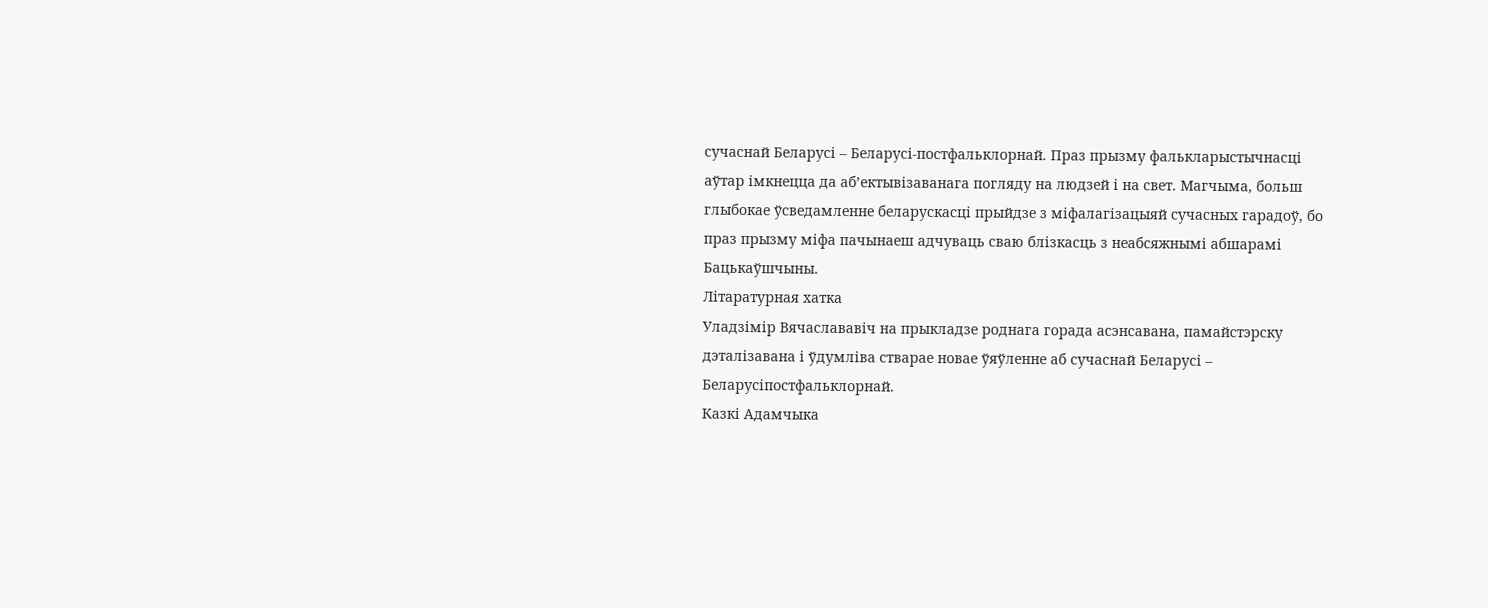сучаснай Беларусі – Беларусі-постфальклорнай. Праз прызму фалькларыстычнасці аўтар імкнецца да аб’ектывізаванага погляду на людзей і на свет. Магчыма, больш глыбокае ўсведамленне беларускасці прыйдзе з міфалагізацыяй сучасных гарадоў, бо праз прызму міфа пачынаеш адчуваць сваю блізкасць з неабсяжнымі абшарамі Бацькаўшчыны.
Літаратурная хатка
Уладзімір Вячаслававіч на прыкладзе роднага горада асэнсавана, памайстэрску дэталізавана і ўдумліва стварае новае ўяўленне аб сучаснай Беларусі – Беларусіпостфальклорнай.
Казкі Адамчыка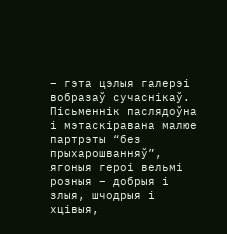– гэта цэлыя галерэі вобразаў сучаснікаў. Пісьменнік паслядоўна і мэтаскіравана малюе партрэты “без прыхарошванняў”, ягоныя героі вельмі розныя – добрыя і злыя, шчодрыя і хцівыя,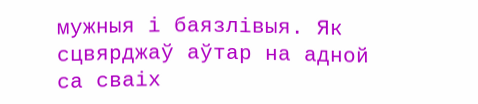мужныя і баязлівыя. Як сцвярджаў аўтар на адной са сваіх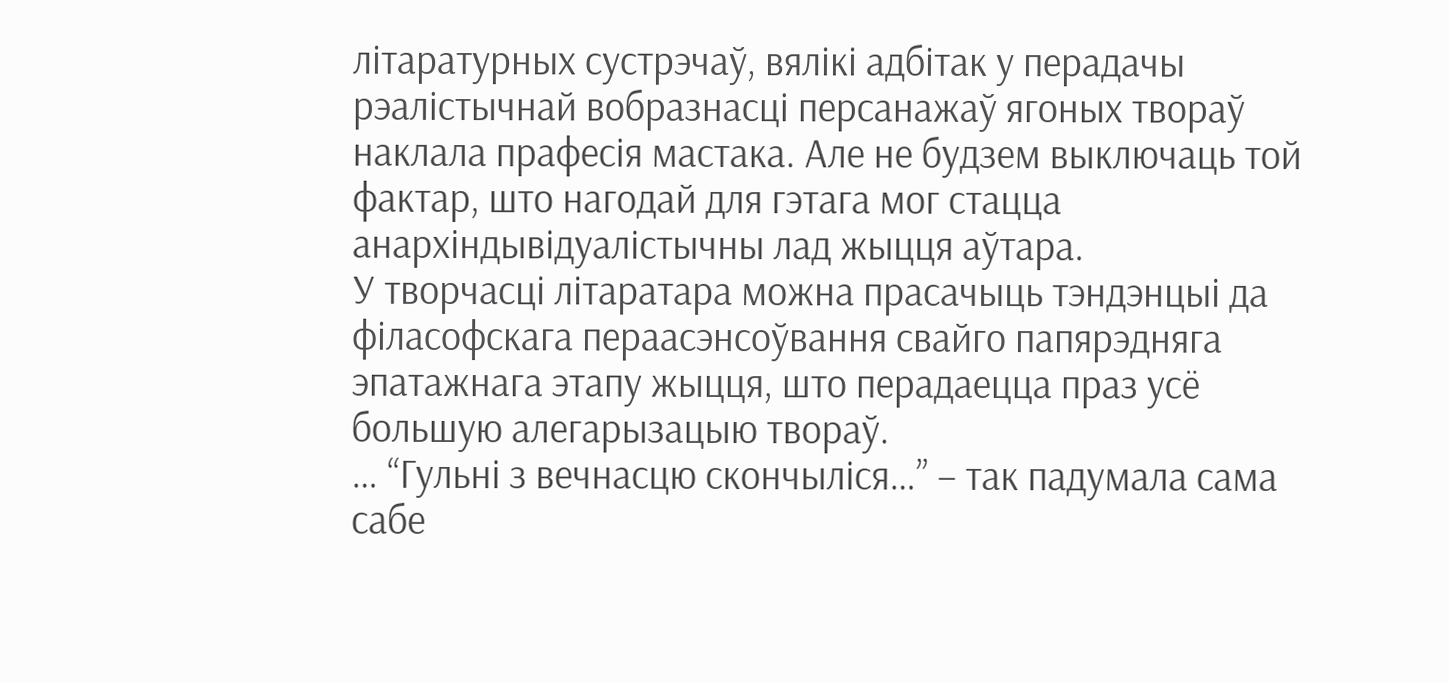літаратурных сустрэчаў, вялікі адбітак у перадачы рэалістычнай вобразнасці персанажаў ягоных твораў наклала прафесія мастака. Але не будзем выключаць той фактар, што нагодай для гэтага мог стацца анархіндывідуалістычны лад жыцця аўтара.
У творчасці літаратара можна прасачыць тэндэнцыі да філасофскага пераасэнсоўвання свайго папярэдняга эпатажнага этапу жыцця, што перадаецца праз усё большую алегарызацыю твораў.
… “Гульні з вечнасцю скончыліся…” – так падумала сама сабе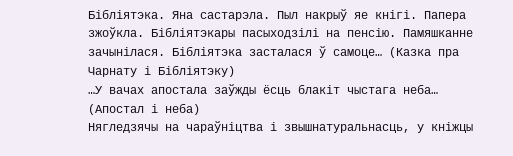Бібліятэка. Яна састарэла. Пыл накрыў яе кнігі. Папера зжоўкла. Бібліятэкары пасыходзілі на пенсію. Памяшканне зачынілася. Бібліятэка засталася ў самоце… (Казка пра Чарнату і Бібліятэку)
…У вачах апостала заўжды ёсць блакіт чыстага неба… (Апостал і неба)
Нягледзячы на чараўніцтва і звышнатуральнасць, у кніжцы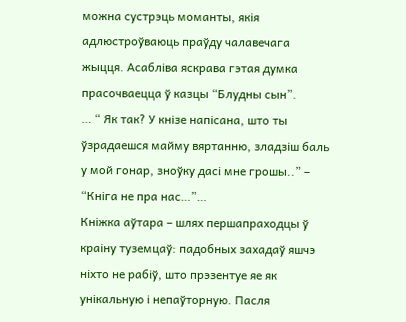можна сустрэць моманты, якія адлюстроўваюць праўду чалавечага жыцця. Асабліва яскрава гэтая думка прасочваецца ў казцы “Блудны сын”.
… “ Як так? У кнізе напісана, што ты ўзрадаешся майму вяртанню, зладзіш баль у мой гонар, зноўку дасі мне грошы..” – “Кніга не пра нас…”…
Кніжка аўтара – шлях першапраходцы ў краіну туземцаў: падобных захадаў яшчэ ніхто не рабіў, што прэзентуе яе як унікальную і непаўторную. Пасля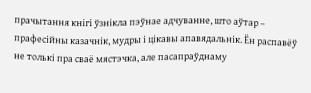прачытання кнігі ўзнікла пэўнае адчуванне, што аўтар – прафесійны казачнік, мудры і цікавы апавядальнік. Ён распавёў не толькі пра сваё мястэчка, але пасапраўднаму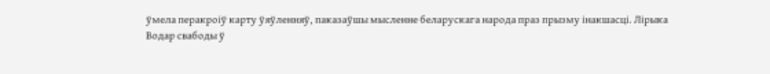ўмела перакроіў карту ўяўленняў, паказаўшы мысленне беларускага народа праз прызму інакшасці. Лірыка
Водар свабоды ў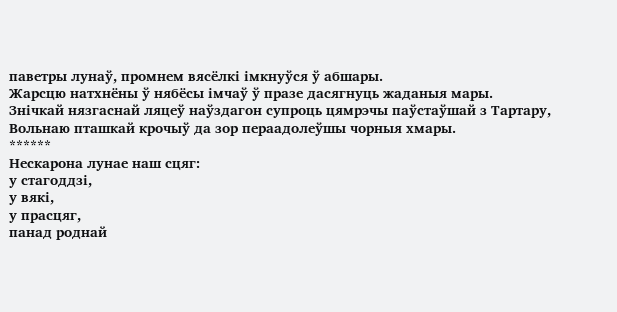паветры лунаў, промнем вясёлкі імкнуўся ў абшары.
Жарсцю натхнёны ў нябёсы імчаў ў празе дасягнуць жаданыя мары.
Знічкай нязгаснай ляцеў наўздагон супроць цямрэчы паўстаўшай з Тартару,
Вольнаю пташкай крочыў да зор пераадолеўшы чорныя хмары.
******
Нескарона лунае наш сцяг:
у стагоддзі,
у вякі,
у прасцяг,
панад роднай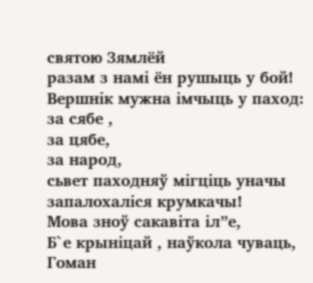святою Зямлёй
разам з намі ён рушыць у бой!
Вершнік мужна імчыць у паход:
за сябе ,
за цябе,
за народ,
сьвет паходняў мігціць уначы
запалохаліся крумкачы!
Мова зноў сакавіта іл”е,
Б`е крыніцай , наўкола чуваць,
Гоман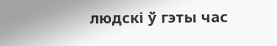людcкі ў гэты час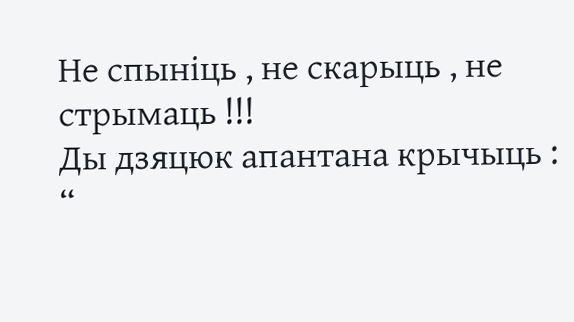Не спыніць , не скарыць , не стрымаць !!!
Ды дзяцюк апантана крычыць :
“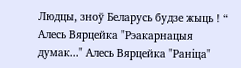Людцы, зноў Беларусь будзе жыць ! “
Алесь Вярцейка "Рэакарнацыя думак..." Алесь Вярцейка "Раніца"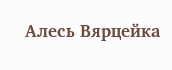Алесь Вярцейка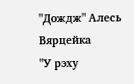"Дождж" Алесь Вярцейка
"У рэху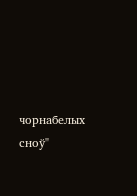чорнабелых сноў"